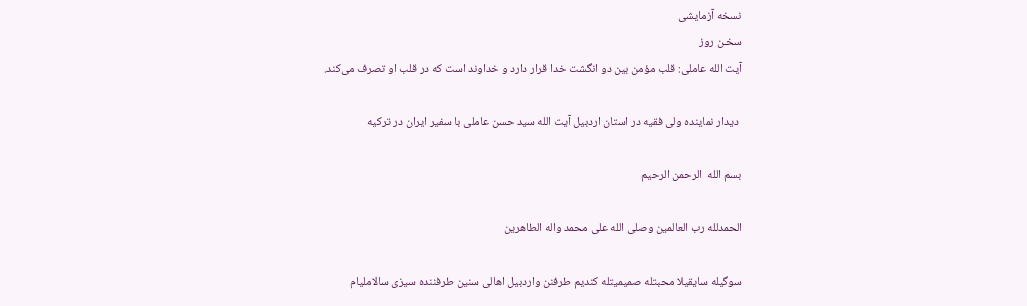نسخه آزمایشی
سخـن روز
آیت الله عاملی: قلب مؤمن بین دو انگشت خدا قرار دارد و خداوند است که در قلب او تصرف می‌کند.

 دیدار نماینده ولی فقیه در استان اردبیل آیت الله سید حسن عاملی با سفیر ایران در ترکیه

بسم الله  الرحمن الرحیم

الحمدلله رب العالمین وصلی الله علی محمد واله الطاهرین

سوگیله سایقیلا محبتله صمیمیتله کندیم طرفنن واردبیل اهالی سنین طرفننده سیزی سالاملیام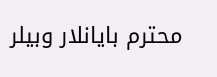محترم بایانلار وبیلر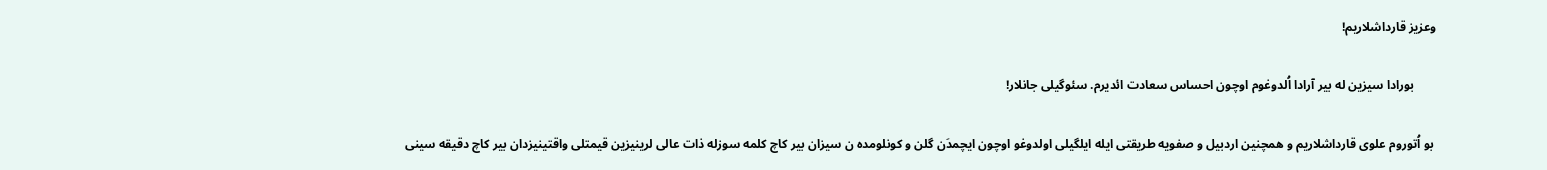وعزیز قارداشلاریم!

       بورادا سیزین له بیر آرادا اُلدوغوم اوچون احساس سعادت ائدیرم. سئوگیلی جانلار!

 بو اُتوروم علوی قارداشلاریم و همچنین اردبیل و صفویه طریقتی ایله ایلگیلی اولدوغو اوچون ایچمدَن گلن و کونلومده ن سیزان بیر کاچ کلمه سوزله ذات عالی لرینیزین قیمتلی واقتینیزدان بیر کاچ دقیقه سینی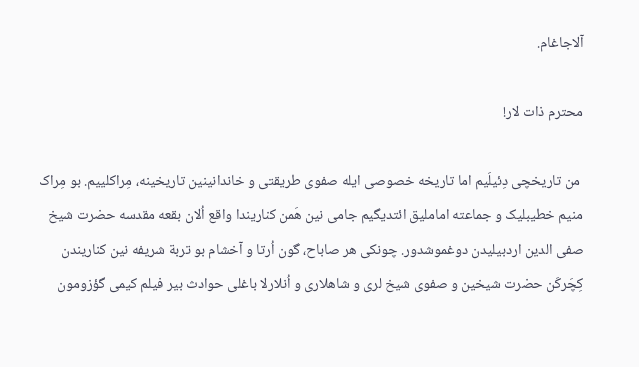آلاجاغام.

محترم ذات لار!

 من تاریخچی دِئیلَیم اما تاریخه خصوصی ایله صفوی طریقتی و خاندانینین تاریخینه، مِراکلییم. بو مِراک منیم خطیبلیک و جماعته اماملیق ائتدیگیم جامی نین هَمن کناریندا واقع اُلان بقعه مقدسه حضرت شیخ صفی الدین اردبیلیدن دوغموشدور. چونکی هر صاباح، گون اُرتا و آخشام بو تربة شریفه نین کناریندن کِچَرکَن حضرت شیخین و صفوی شیخ لری و شاهلاری و اُنلارلا باغلی حوادث بیر فیلم کیمی گؤزومون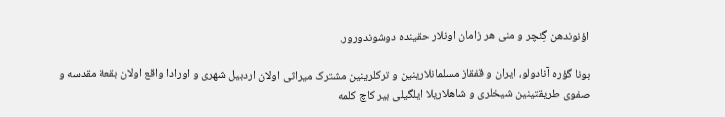اؤنوندهن گِئچر و منی هر زامان اونلار حقینده دوشوندورور.

بونا گؤره آنادولو، ایران و قفقاز مسلمانلارینین و ترکلرینین مشترک میراثی اولان اردبیل شهری و اورادا واقع اولان بقعة مقدسه و صفوی طریقتینین شیخلری و شاهلاریلا ایلگیلی بیر کاچ کلمه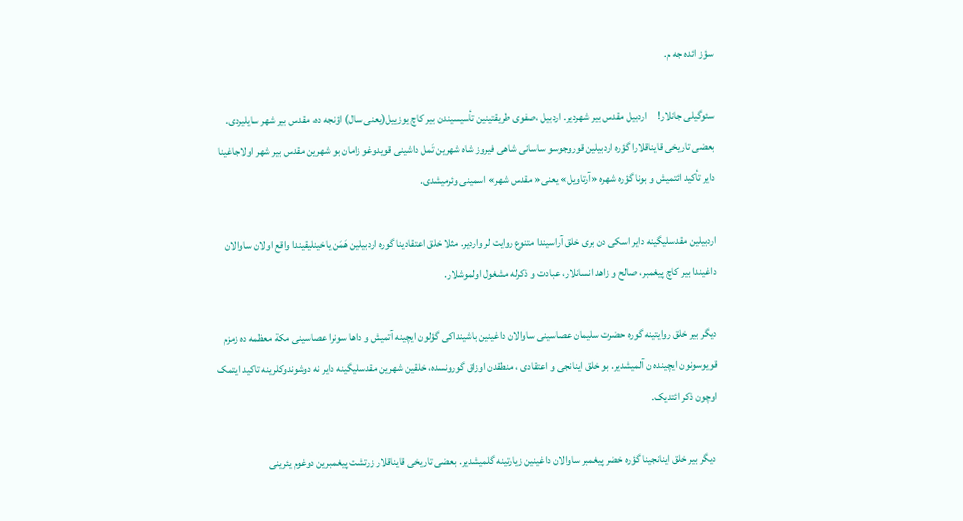سؤز ائده جه م.

سئوگیلی جانلار!     اردبیل مقدس بیر شهردیر. اردبیل ،صفوی طریقتینین تأسیسیندن بیر کاچ یوزییل(یعنی سال) اؤنجه ده، مقدس بیر شهر سایلیردی. بعضی تاریخی قایناقلارا گؤره اردبیلین قوروجوسو ساسانی شاهی فیروز شاه شهرین تَمل داشینی قویدوغو زامان بو شهرین مقدس بیر شهر اولاجاغینا دایر تأکید ائتمیش و بونا گؤره شهره «آرتاویل» یعنی« مقدس شهر» اسمینی وئرمیشدی.

اردبیلین مقدسلیگینه دایر اسکی دن بری خلق آراسیندا متنوع روایت لر واردیر. مثلا خلق اعتقادینا گوره اردبیلین هَمَن یاخینلیقیندا واقع اولان ساوالان داغیندا بیر کاچ پیغمبر، صالح و زاهد انسانلار، عبادت و ذکرله مشغول اولموشلار.

دیگر بیر خلق روایتینه گوره حضرت سلیمان عصاسینی ساوالان داغینین باشینداکی گؤلون ایچینه آتمیش و داها سونرا عصاسینی مکة معظمه ده زمزم قویوسونون ایچینده ن آلمیشدیر. بو خلق اینانجی و اعتقادی ، منطقدن اوزاق گورونسده، خلقین شهرین مقدسلیگینه دایر نه دوشوندوکلرینه تاکید ایتمک اوچون ذکر ائتدیک.

 دیگر بیر خلق اینانجینا گؤره خضر پیغمبر ساوالان داغینین زیارتینه گلمیشدیر. بعضی تاریخی قایناقلار زرتشت پیغمبرین دوغوم یئرینی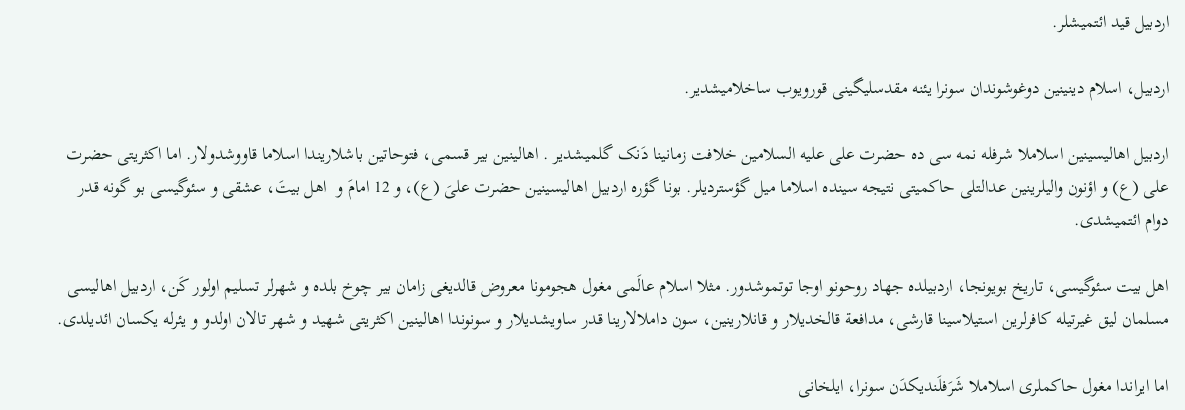اردبیل قید ائتمیشلر.

اردبیل، اسلام دینینین دوغوشوندان سونرا یئنه مقدسلیگینی قورویوب ساخلامیشدیر.

اردبیل اهالیسینین اسلاملا شرفله نمه سی ده حضرت علی علیه السلامین خلافت زمانینا دَنک گلمیشدیر . اهالینین بیر قسمی، فتوحاتین باشلاریندا اسلاما قاووشدولار. اما اکثریتی حضرت علی (ع) و اؤنون والیلرینین عدالتلی حاکمیتی نتیجه سینده اسلاما میل گؤستردیلر. بونا گؤره اردبیل اهالیسینین حضرت علیَ (ع)، و 12 امامَ و  اهل بیتَ، عشقی و سئوگیسی بو گونه قدر دوام ائتمیشدی.

اهل بیت سئوگیسی، تاریخ بویونجا، اردبیلده جهاد روحونو اوجا توتموشدور. مثلا اسلام عالَمی مغول هجومونا معروض قالدیغی زامان بیر چوخ بلده و شهرلر تسلیم اولور کَن، اردبیل اهالیسی مسلمان لیق غیرتیله کافرلرین استیلاسینا قارشی، مدافعة قالخدیلار و قانلارینین، سون داملالارینا قدر ساویشدیلار و سونوندا اهالینین اکثریتی شهید و شهر تالان اولدو و یئرله یکسان ائدیلدی.

اما ایراندا مغول حاکملری اسلاملا شَرَفلَندیکدَن سونرا، ایلخانی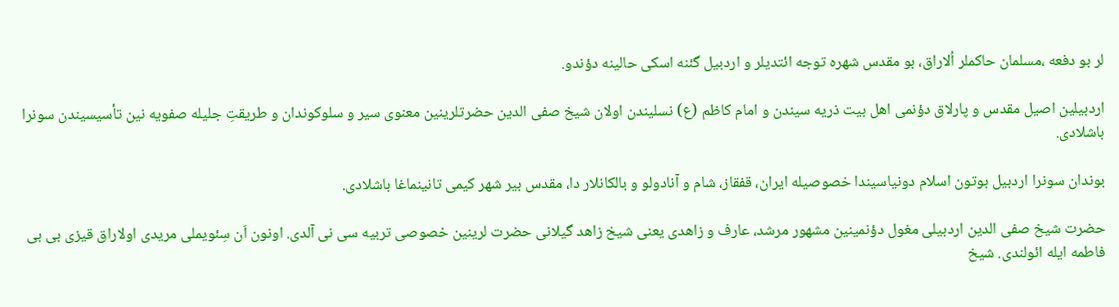لر بو دفعه ،مسلمان حاکملر اُلاراق، بو مقدس شهره توجه ائتدیلر و اردبیل گئنه اسکی حالینه دؤندو.

اردبیلین اصیل مقدس و پارلاق دؤنمی اهل بیت ذریه سیندن و امام کاظم (ع) نسلیندن اولان شیخ صفی الدین حضرتلرینین معنوی سیر و سلوکوندان و طریقتِ جلیله صفویه نین تأسیسیندن سونرا باشلادی.

بوندان سونرا اردبیل بوتون اسلام دونیاسیندا خصوصیله ایران، قفقاز، شام و آنادولو و بالکانلار دا، مقدس بیر شهر کیمی تانینماغا باشلادی.

حضرت شیخ صفی الدین اردبیلی مغول دؤنمینین مشهور مرشد، عارف و زاهدی یعنی شیخ زاهد گیلانی حضرت لرینین خصوصی تربیه سی نی آلدی. اونون اَن سِئویملی مریدی اولاراق قیزی بی بی فاطمه ایله ائولندی. شیخ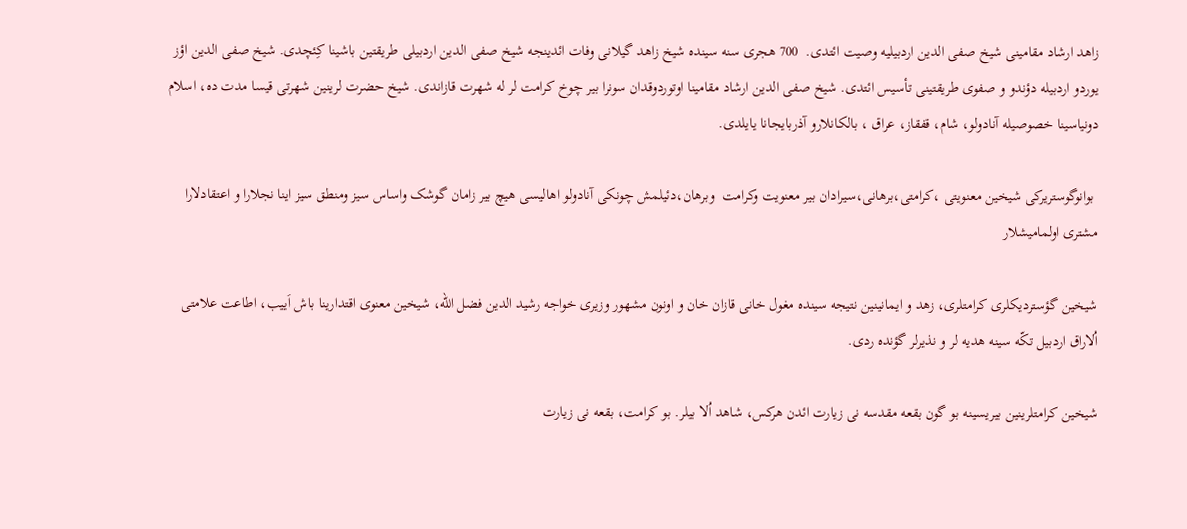زاهد ارشاد مقامینی شیخ صفی الدین اردبیلیه وصیت ائتدی.  700 هجری سنه سینده شیخ زاهد گیلانی وفات ائدینجه شیخ صفی الدین اردبیلی طریقتین باشینا کِئچدی. شیخ صفی الدین اؤز  یوردو اردبیله دؤندو و صفوی طریقتینی تأسیس ائتدی. شیخ صفی الدین ارشاد مقامینا اوتوردوقدان سونرا بیر چوخ کرامت لر له شهرت قازاندی. شیخ حضرت لرینین شهرتی قیسا مدت ده، اسلام دونیاسینا خصوصیله آنادولو، شام، قفقاز، عراق ، بالکانلارو آذربایجانا یایلدی.

 بوانوگوستریرکی شیخین معنویتی ،کرامتی،برهانی،سیرادان بیر معنویت وکرامت  وبرهان،دئیلمش چونکی آنادولو اهالیسی هیچ بیر زامان گوشک واساس سیز ومنطق سیز اینا نجلارا و اعتقادلارا مشتری اولمامیشلار

شیخین گؤستردیکلری کرامتلری، زهد و ایمانینین نتیجه سینده مغول خانی قازان خان و اونون مشهور وزیری خواجه رشید الدین فضل الله، شیخین معنوی اقتدارینا باش اَییب، اطاعت علامتی اُلاراق اردبیل تکّه سینه هدیه لر و نذیرلر گؤنده ردی.

شیخین کرامتلرینین بیریسینه بو گون بقعه مقدسه نی زیارت ائدن هرکس، شاهد اُلا بیلر. بو کرامت، بقعه نی زیارت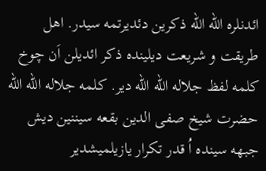ائدنلره الله الله ذکرین دئدیرتمه سیدر. اهل طریقت و شریعت دیلینده ذکر ائدیلن اَن چوخ کلمه لفظ جلاله الله الله دیر. کلمه جلاله الله الله حضرت شیخ صفی الدین بقعه سیننین دیش جبهه سینده اُ قدر تکرار یازیلمیشدیر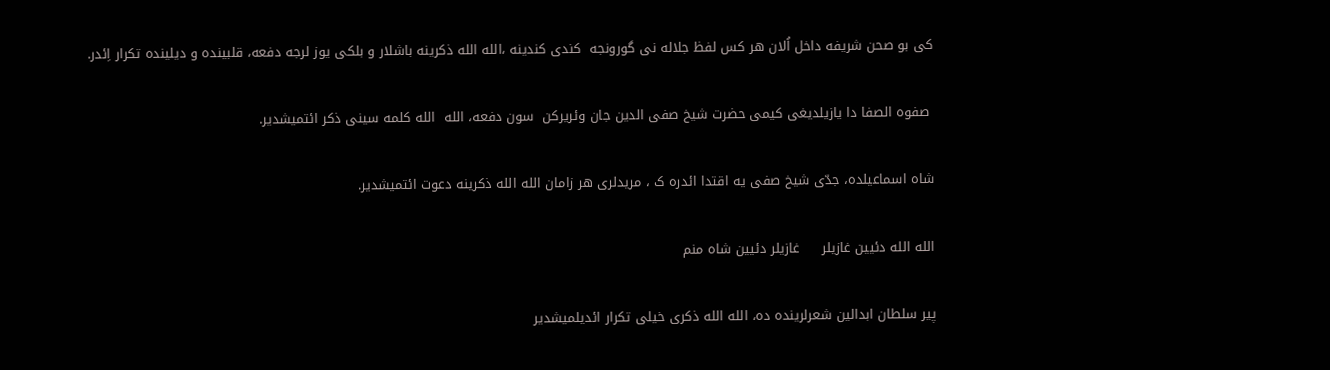کی بو صحن شریفه داخل اُلان هر کس لفظ جلاله نی گورونجه  کندی کندینه ،الله الله ذکرینه باشلار و بلکی یوز لرجه دفعه، قلبینده و دیلینده تکرار اِئدر.

 صفوه الصفا دا یازیلدیغی کیمی حضرت شیخ صفی الدین جان وئریرکن  سون دفعه، الله  الله کلمه سینی ذکر ائتمیشدیر.

شاه اسماعیلده، جدّی شیخ صفی یه اقتدا ائدره ک ، مریدلری هر زامان الله الله ذکرینه دعوت ائتمیشدیر.

الله الله دئیین غازیلر     غازیلر دئیین شاه منم

پیر سلطان ابدالین شعرلرینده ده، الله الله ذکری خیلی تکرار ائدیلمیشدیر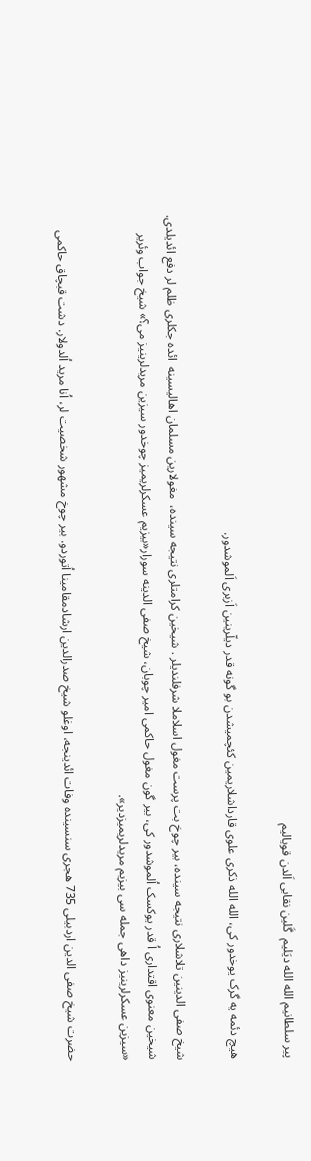پیر سلطانیم الله الله دیَلیم  گَلین نقابی اَلدن قویالیم

هیچ دئمه یه گرک یوخدور کی، الله الله ذکری علوی قارداشلاریمین کئچمیشدن بو گونه قدر دیلّرینین اَزبری اَلموشدور.

شیخ صفی الدینین تلاشلاری نتیجه سینده، بیر چوخ بت پرست مغول اسلاملا شرفلندیلر . شیخین کرامتلری نتیجه سینده،  مغولارین مسلمان اهالیسینه  ائده جکلری ظلم لر دفع ائدیلدی. شیخین معنوی اقتداری اُ قدر یوکسک اُلموشدور کی، بیر گون مغول حاکمی امیر چوبان، شیخ صفی الدینه سورار«بیزیم عسکرلریمیز چوخدور سیزین مریدلرینیز می؟» شیخ جواب وئریر «سیزین عسکرلرینیز داهی جمله سی بیزیم مریدلریمیزدیر».

حضرت شیخ صفی الدین اردبیلی 735 هجری سنسینده وفات ائدینجه، اوغلو شیخ صدرالدین ارشادمقامینا اُتوردو. بیر چوخ مشهور شخصیت لر، اُنا مرید اُلدولار. دشت قبچاق حاکمی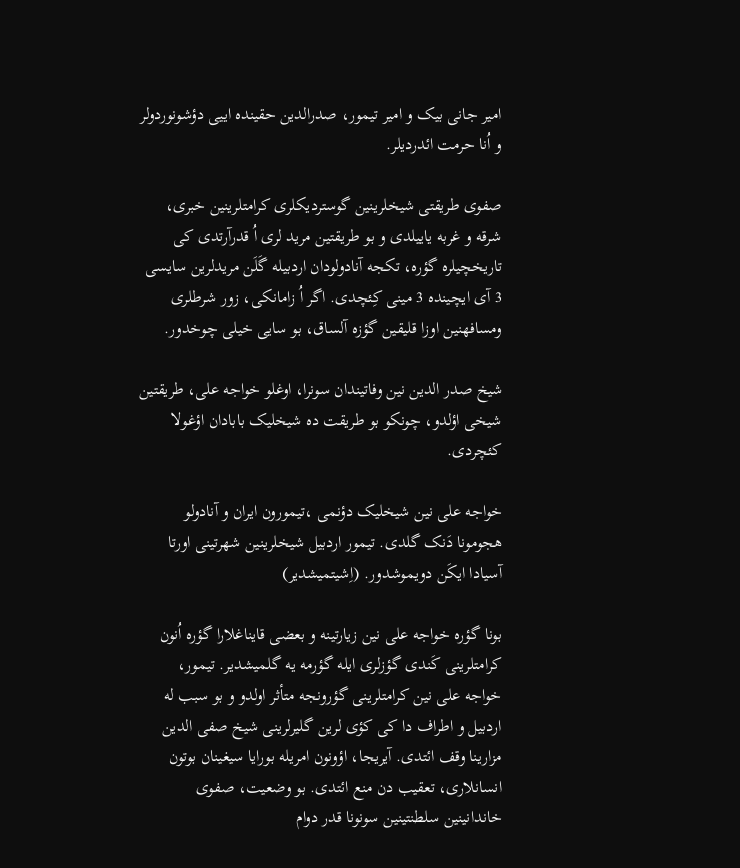امیر جانی بیک و امیر تیمور، صدرالدین حقینده اییی دؤشونوردولر و اُنا حرمت ائدردیلر.

صفوی طریقتی شیخلرینین گوستردیکلری کرامتلرینین خبری، شرقه و غربه یاییلدی و بو طریقتین مرید لری اُ قدرآرتدی کی تاریخچیلره گؤره، تکجه آنادولودان اردبیله گَلَن مریدلرین سایسی 3 آی ایچینده 3 مینی کِئچدی. اگر اُ زامانکی، زور شرطلری ومسافهنین اوزا قلیقین گؤزه آلساق، بو سایی خیلی چوخدور.

شیخ صدر الدین نین وفاتیندان سونرا، اوغلو خواجه علی، طریقتین شیخی اؤلدو، چونکو بو طریقت ده شیخلیک بابادان اؤغولا کئچردی.

خواجه علی نین شیخلیک دؤنمی ،تیمورون ایران و آنادولو هجومونا دَنک گلدی. تیمور اردبیل شیخلرینین شهرتینی اورتا آسیادا ایکَن دویموشدور. (اِشیتمیشدیر)

بونا گؤره خواجه علی نین زیارتینه و بعضی قایناغلارا گؤره اُنون کرامتلرینی کَندی گؤزلری ایله گؤرمه یه گلمیشدیر. تیمور، خواجه علی نین کرامتلرینی گؤرونجه متأثر اولدو و بو سبب له اردبیل و اطراف دا کی کؤی لرین گلیرلرینی شیخ صفی الدین مزارینا وقف ائتدی. آیریجا، اؤونون امریله بورایا سیغینان بوتون انسانلاری، تعقیب دن منع ائتدی. بو وضعیت، صفوی خاندانینین سلطنتینین سونونا قدر دوام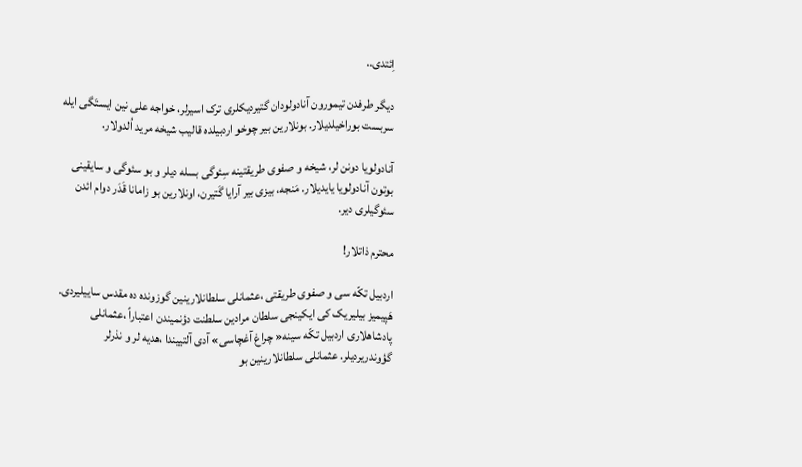اِئتدی..

دیگر طرفدن تیمورون آنادولودان گتیردیکلری ترک اسیرلر، خواجه علی نین ایستَگی ایله سربست بوراخیلدیلار. بونلارین بیر چوخو اردبیلده قالیب شیخه مرید اُلدولار.

آنادولویا دونن لر، شیخه و صفوی طریقتینه سِئوگی بسله دیلر و بو سئوگی و سایقینی بوتون آنادولویا یایدیلار. مَنجه، بیزی بیر آرایا گَتیرن، اونلارین بو زامانا قَدَر دوام ائدن سئوگیلری دیر.

محترم ذاتلار!

اردبیل تکّه سی و صفوی طریقتی ،عثمانلی سلطانلارینین گوزونده ده مقدس ساییلیردی. هَپیمیز بیلیریک کی ایکینجی سلطان مرادین سلطنت دؤنمیندن اعتباراً ،عثمانلی پادشاهلاری اردبیل تکّه سینه« چراغ آغچاسی» آدی آلتییندا ،هدیه لر و نذرلر گؤوندریردیلر. عثمانلی سلطانلارینین بو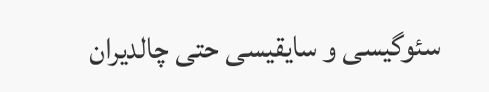سئوگیسی و سایقیسی حتی چالدیران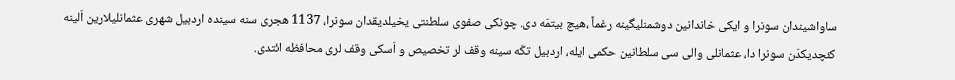ساواشیندان سونرا و ایکی خاندانین دوشمنلیگینه رغماً ،هیچ بیتمَه دی. چونکی صفوی سلطنتی یخیلدیقدان سونرا، 1137 هجری سنه سینده اردبیل شهری عثمانلیلارین اَلینه کئچدیکدَن سونرا دا، عثمانلی والی سی سلطانین حکمی ایله، اردبیل تکّه سینه وقف لر تخصیص و اَسکی وقف لری محافظه ائتدی.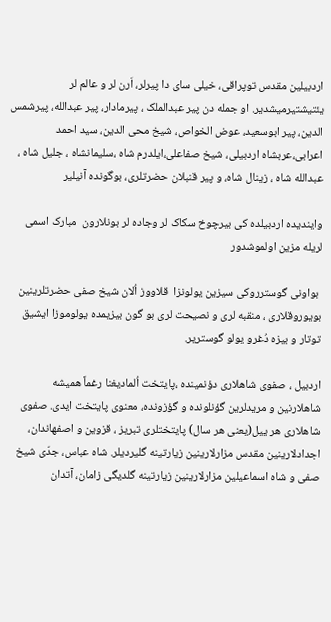اردبیلین مقدس توپراقی، خیلی سای دا پیرلر، اَرن لر و عالم لر یئتیشتیرمیشدیر. او جمله دن پیر عبدالملک ، پیرمادار، پیر عبدالله، پیرشمس الدین، پیر ابوسعید، عوض الخواص، شیخ محی الدین، سید احمد اعرابی،عربشاه اردبیلی، شیخ صفاعلی،ایلدرم شاه ،سلیمانشاه ، جلیل شاه ، عبدالله شاه ، زینال شاه، و پیر قنبلان حضرتلری، بوگونده آنیلیر

وایندیده اردبیلده کی بیرچوخ سکاک لر وجاده لر بونلارون  مبارک اسمی لریله مزین اولموشدور

 بواونی گوسترروکی سیزین یولونزا  قلاووز اُلان شیخ صفی حضرتلرینین بویوروقلاری ، منقبه لری و نصیحت لری بو گون بیزیمده یولوموزا ایشیق توتار و بیزه دُغرو یولو گوستریر.

اردبیل ، صفوی شاهلاری دؤنمینده ،پایتخت اُلمادیغنا رغماً همیشه شاهلارنین و مریدلرین گؤنلونده و گؤزونده، معنوی پایتخت ایدی. صفوی شاهلاری هر ییل(یعنی هر سال) پایتختلری تبریز ، قزوین و اصفهاندان، اجدادلارینین مقدس مزارلارینین زیارتینه گلیردیلر. شاه عباس، جدّی شیخ صفی و شاه اسماعیلین مزارلارینین زیارتینه گلدیگی زامان، آتدان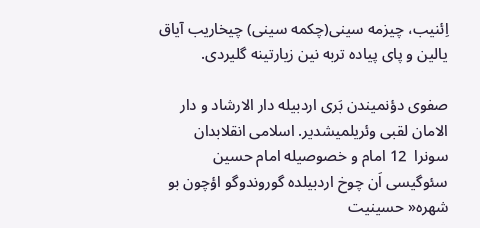اِئنیب، چیزمه سینی(چکمه سینی) چیخاریب آیاق یالین و پای پیاده تربه نین زیارتینه گلیردی.

صفوی دؤنمیندن بَری اردبیله دار الارشاد و دار الامان لقبی وئریلمیشدیر. اسلامی انقلابدان سونرا  12 امام و خصوصیله امام حسین سئوگیسی اَن چوخ اردبیلده گوروندوگو اؤچون بو شهره« حسینیت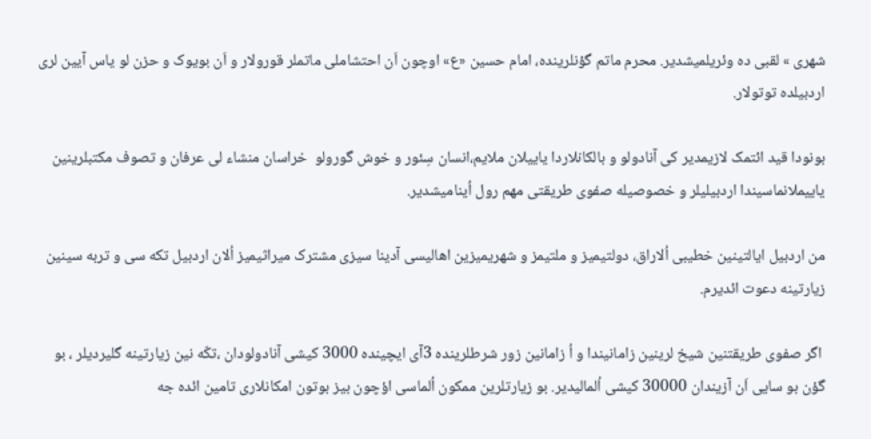شهری » لقبی ده وئریلمیشدیر. محرم ماتم گؤنلرینده، امام حسین «ع» اوچون اَن احتشاملی ماتملر قورولار و اَن بویوک و حزن لو یاس آیین لری اردبیلده توتولار.

بونودا قید ائتمک لازیمدیر کی آنادولو و بالکانلاردا یاییلان ملایم،انسان سِئور و خوش گورولو  خراسان منشاء لی عرفان و تصوف مکتبلرینین یاییملانماسیندا اردبیلیلر و خصوصیله صفوی طریقتی مهم رول اُینامیشدیر.

من اردبیل ایالتینین خطیبی اُلاراق، دولتیمیز و ملتیمز و شهریمیزین اهالیسی آدینا سیزی مشترک میراثیمیز اُلان اردبیل تکه سی و تربه سینین زیارتینه دعوت ائدیرم.

 اگر صفوی طریقتنین شیخ لرینین زامانیندا و اُ زامانین زور شرطلرینده 3آی ایچینده 3000 کیشی آنادولودان ،تکّه نین زیارتینه گلیردیلر ، بو گؤن بو سایی اَن آزیندان 30000 کیشی اُلمالیدیر. بو زیارتلرین ممکون اُلماسی اؤچون بیز بوتون امکانلاری تامین ائده جه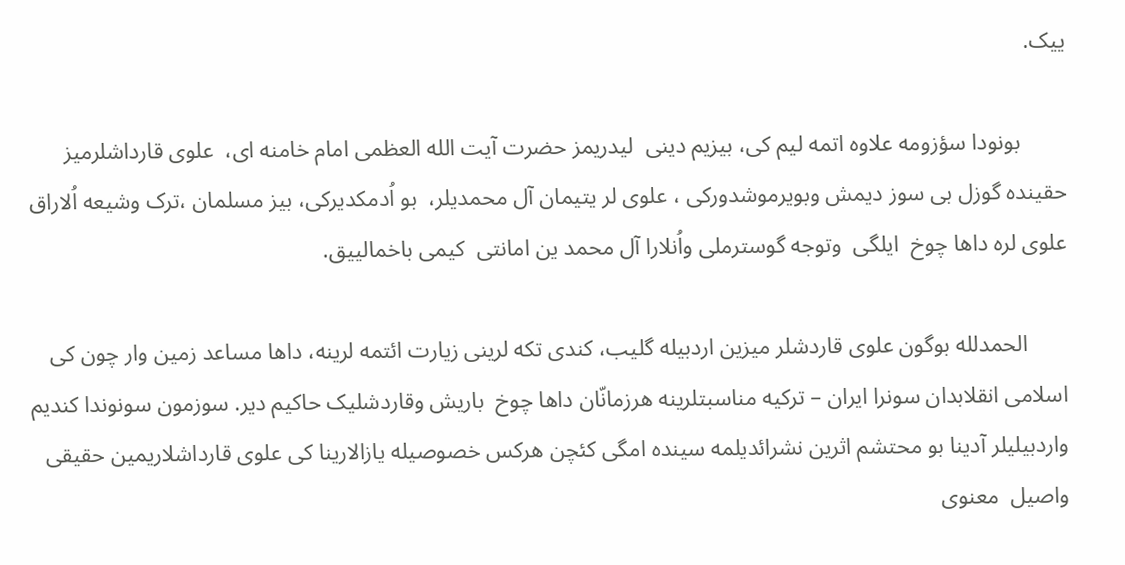ییک.

        بونودا سؤزومه علاوه اتمه لیم کی، بیزیم دینی  لیدریمز حضرت آیت الله العظمی امام خامنه ای،  علوی قارداشلرمیز حقینده گوزل بی سوز دیمش وبویرموشدورکی ، علوی لر یتیمان آل محمدیلر،  بو اُدمکدیرکی، بیز مسلمان ،ترک وشیعه اُلاراق علوی لره داها چوخ  ایلگی  وتوجه گوسترملی واُنلارا آل محمد ین امانتی  کیمی باخمالییق.

       الحمدلله بوگون علوی قاردشلر میزین اردبیله گلیب، کندی تکه لرینی زیارت ائتمه لرینه، داها مساعد زمین وار چون کی اسلامی انقلابدان سونرا ایران – ترکیه مناسبتلرینه هرزمانّان داها چوخ  باریش وقاردشلیک حاکیم دیر. سوزمون سونوندا کندیم واردبیلیلر آدینا بو محتشم اثرین نشرائدیلمه سینده امگی کئچن هرکس خصوصیله یازالارینا کی علوی قارداشلاریمین حقیقی واصیل  معنوی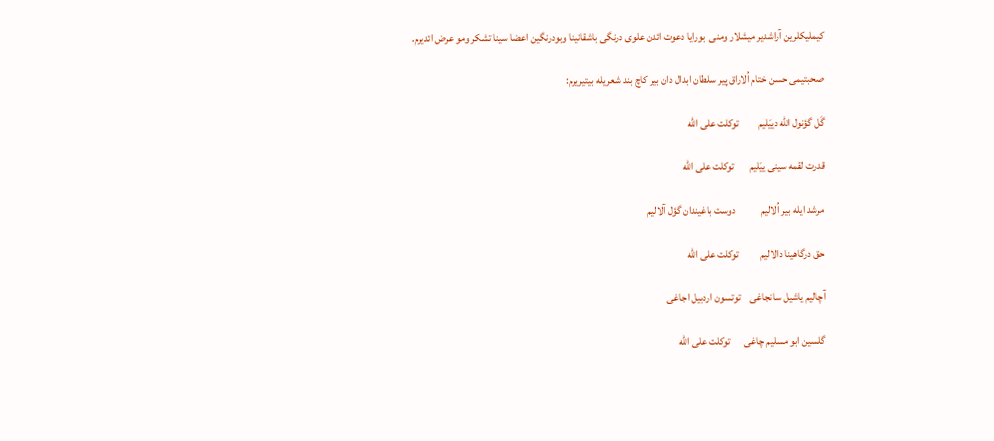کیملیکلرین آراشدیر میشلار ومنی  بورایا دعوت ائدن علوی درنگی باشقانینا وبودرنگین اعضا سینا تشکر ومو عرض ائدیرم.

صحبتیمی حسن ختام اُلاراق پیر سلطان ابدال دان بیر کاچ بند شعریله بیتیریرم:

گَل گؤنول الله دییَلیم         توکلت علی الله

قدرت لقمه سینی ییَلیم       توکلت علی الله

مرشد ایله بیر اُلالیم            دوست باغیندان گؤل آلالیم

حق درگاهینا دالالیم          توکلت علی الله

آچالیم یاشیل سانجاغی    توتسون اردبیل اجاغی

گلسین ابو مسلیم چاغی      توکلت علی الله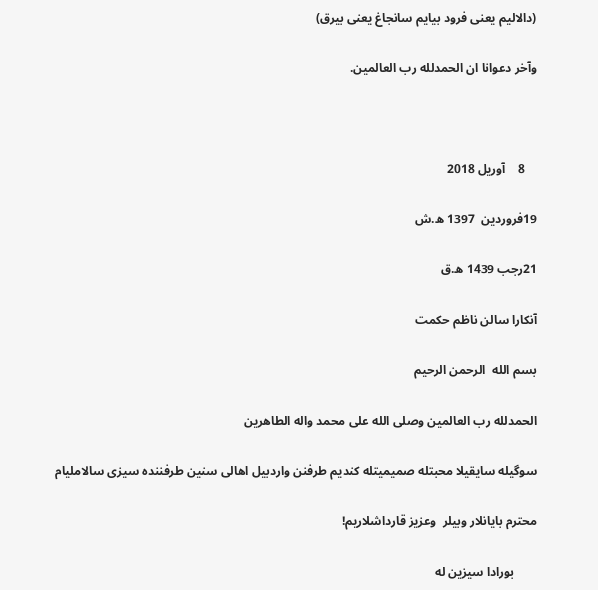(دالالیم یعنی فرود بیایم سانجاغ یعنی بیرق)

وآخر دعوانا ان الحمدلله رب العالمین.



    8    آوریل 2018

19فروردین  1397 ه.ش

21رجب 1439 ه.ق

آنکارا سالن ناظم حکمت

بسم الله  الرحمن الرحیم

الحمدلله رب العالمین وصلی الله علی محمد واله الطاهرین

سوگیله سایقیلا محبتله صمیمیتله کندیم طرفنن واردبیل اهالی سنین طرفننده سیزی سالاملیام

محترم بایانلار وبیلر  وعزیز قارداشلاریم!

       بورادا سیزین له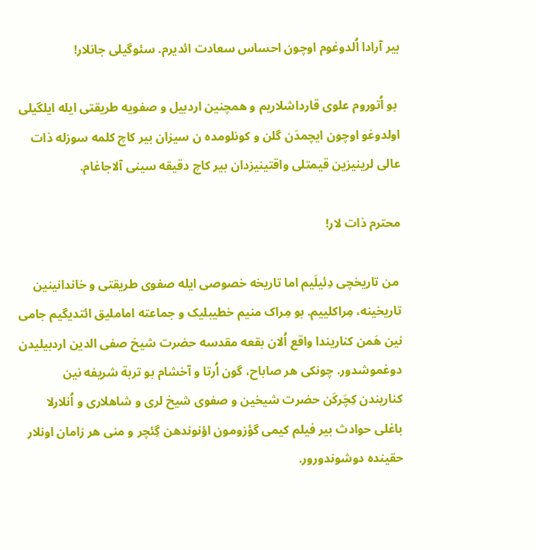بیر آرادا اُلدوغوم اوچون احساس سعادت ائدیرم. سئوگیلی جانلار!

 بو اُتوروم علوی قارداشلاریم و همچنین اردبیل و صفویه طریقتی ایله ایلگیلی اولدوغو اوچون ایچمدَن گلن و کونلومده ن سیزان بیر کاچ کلمه سوزله ذات عالی لرینیزین قیمتلی واقتینیزدان بیر کاچ دقیقه سینی آلاجاغام.

محترم ذات لار!

 من تاریخچی دِئیلَیم اما تاریخه خصوصی ایله صفوی طریقتی و خاندانینین تاریخینه، مِراکلییم. بو مِراک منیم خطیبلیک و جماعته اماملیق ائتدیگیم جامی نین هَمن کناریندا واقع اُلان بقعه مقدسه حضرت شیخ صفی الدین اردبیلیدن دوغموشدور. چونکی هر صاباح، گون اُرتا و آخشام بو تربة شریفه نین کناریندن کِچَرکَن حضرت شیخین و صفوی شیخ لری و شاهلاری و اُنلارلا باغلی حوادث بیر فیلم کیمی گؤزومون اؤنوندهن گِئچر و منی هر زامان اونلار حقینده دوشوندورور.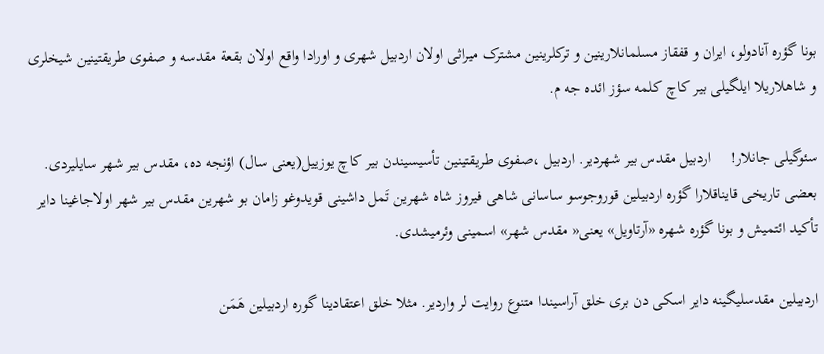بونا گؤره آنادولو، ایران و قفقاز مسلمانلارینین و ترکلرینین مشترک میراثی اولان اردبیل شهری و اورادا واقع اولان بقعة مقدسه و صفوی طریقتینین شیخلری و شاهلاریلا ایلگیلی بیر کاچ کلمه سؤز ائده جه م.

سئوگیلی جانلار!     اردبیل مقدس بیر شهردیر. اردبیل ،صفوی طریقتینین تأسیسیندن بیر کاچ یوزییل(یعنی سال) اؤنجه ده، مقدس بیر شهر سایلیردی. بعضی تاریخی قایناقلارا گؤره اردبیلین قوروجوسو ساسانی شاهی فیروز شاه شهرین تَمل داشینی قویدوغو زامان بو شهرین مقدس بیر شهر اولاجاغینا دایر تأکید ائتمیش و بونا گؤره شهره «آرتاویل» یعنی« مقدس شهر» اسمینی وئرمیشدی.

اردبیلین مقدسلیگینه دایر اسکی دن بری خلق آراسیندا متنوع روایت لر واردیر. مثلا خلق اعتقادینا گوره اردبیلین هَمَن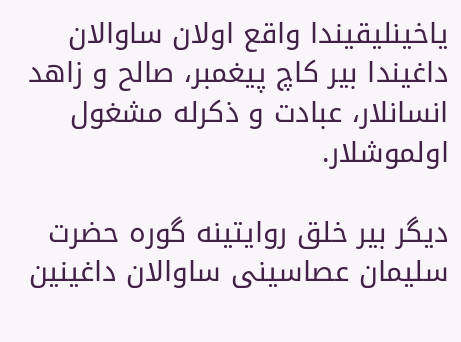یاخینلیقیندا واقع اولان ساوالان داغیندا بیر کاچ پیغمبر، صالح و زاهد انسانلار، عبادت و ذکرله مشغول اولموشلار.

دیگر بیر خلق روایتینه گوره حضرت سلیمان عصاسینی ساوالان داغینین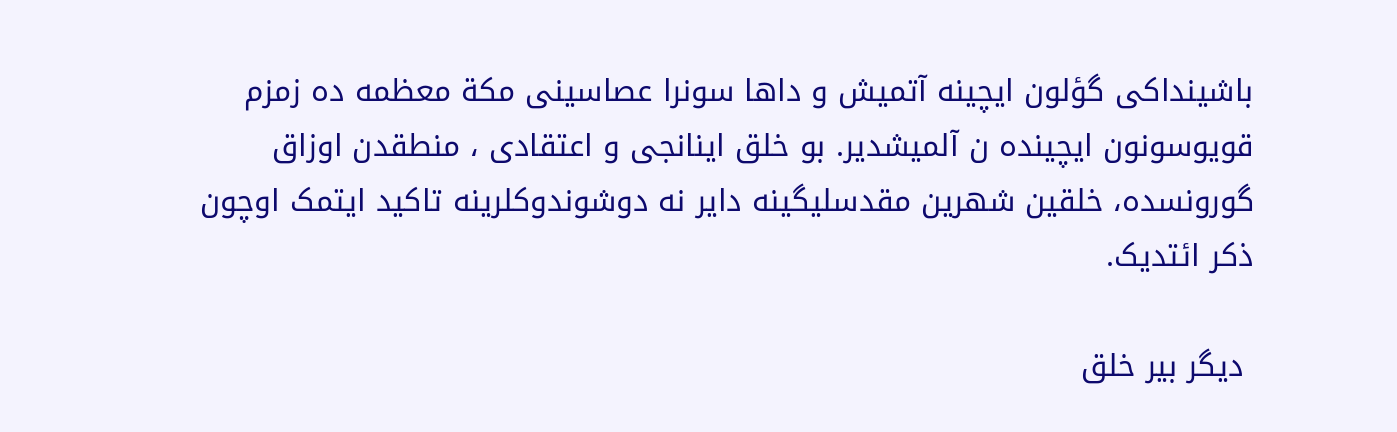باشینداکی گؤلون ایچینه آتمیش و داها سونرا عصاسینی مکة معظمه ده زمزم قویوسونون ایچینده ن آلمیشدیر. بو خلق اینانجی و اعتقادی ، منطقدن اوزاق گورونسده، خلقین شهرین مقدسلیگینه دایر نه دوشوندوکلرینه تاکید ایتمک اوچون ذکر ائتدیک.

 دیگر بیر خلق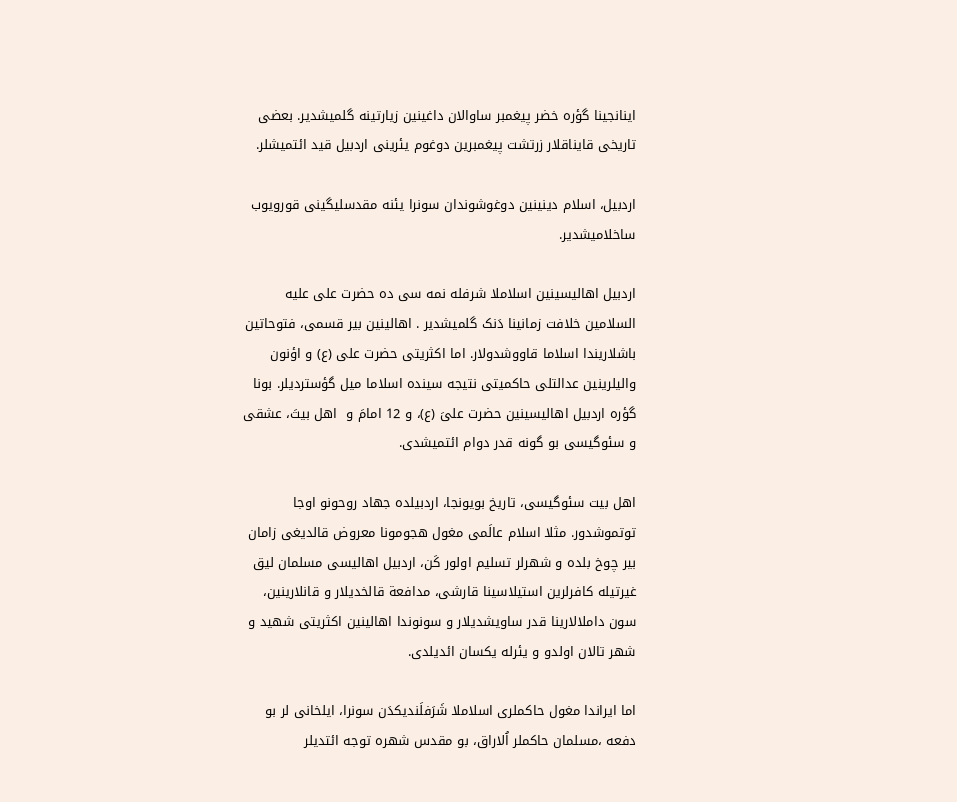اینانجینا گؤره خضر پیغمبر ساوالان داغینین زیارتینه گلمیشدیر. بعضی تاریخی قایناقلار زرتشت پیغمبرین دوغوم یئرینی اردبیل قید ائتمیشلر.

اردبیل، اسلام دینینین دوغوشوندان سونرا یئنه مقدسلیگینی قورویوب ساخلامیشدیر.

اردبیل اهالیسینین اسلاملا شرفله نمه سی ده حضرت علی علیه السلامین خلافت زمانینا دَنک گلمیشدیر . اهالینین بیر قسمی، فتوحاتین باشلاریندا اسلاما قاووشدولار. اما اکثریتی حضرت علی (ع) و اؤنون والیلرینین عدالتلی حاکمیتی نتیجه سینده اسلاما میل گؤستردیلر. بونا گؤره اردبیل اهالیسینین حضرت علیَ (ع)، و 12 امامَ و  اهل بیتَ، عشقی و سئوگیسی بو گونه قدر دوام ائتمیشدی.

اهل بیت سئوگیسی، تاریخ بویونجا، اردبیلده جهاد روحونو اوجا توتموشدور. مثلا اسلام عالَمی مغول هجومونا معروض قالدیغی زامان بیر چوخ بلده و شهرلر تسلیم اولور کَن، اردبیل اهالیسی مسلمان لیق غیرتیله کافرلرین استیلاسینا قارشی، مدافعة قالخدیلار و قانلارینین، سون داملالارینا قدر ساویشدیلار و سونوندا اهالینین اکثریتی شهید و شهر تالان اولدو و یئرله یکسان ائدیلدی.

اما ایراندا مغول حاکملری اسلاملا شَرَفلَندیکدَن سونرا، ایلخانی لر بو دفعه ،مسلمان حاکملر اُلاراق، بو مقدس شهره توجه ائتدیلر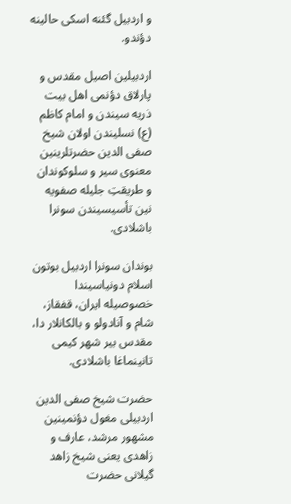و اردبیل گئنه اسکی حالینه دؤندو.

اردبیلین اصیل مقدس و پارلاق دؤنمی اهل بیت ذریه سیندن و امام کاظم (ع) نسلیندن اولان شیخ صفی الدین حضرتلرینین معنوی سیر و سلوکوندان و طریقتِ جلیله صفویه نین تأسیسیندن سونرا باشلادی.

بوندان سونرا اردبیل بوتون اسلام دونیاسیندا خصوصیله ایران، قفقاز، شام و آنادولو و بالکانلار دا، مقدس بیر شهر کیمی تانینماغا باشلادی.

حضرت شیخ صفی الدین اردبیلی مغول دؤنمینین مشهور مرشد، عارف و زاهدی یعنی شیخ زاهد گیلانی حضرت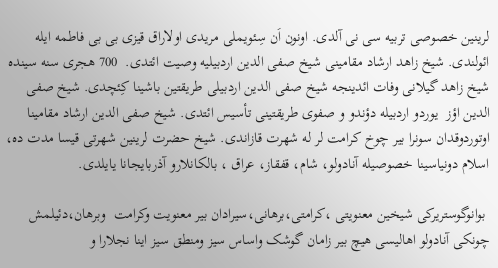لرینین خصوصی تربیه سی نی آلدی. اونون اَن سِئویملی مریدی اولاراق قیزی بی بی فاطمه ایله ائولندی. شیخ زاهد ارشاد مقامینی شیخ صفی الدین اردبیلیه وصیت ائتدی.  700 هجری سنه سینده شیخ زاهد گیلانی وفات ائدینجه شیخ صفی الدین اردبیلی طریقتین باشینا کِئچدی. شیخ صفی الدین اؤز  یوردو اردبیله دؤندو و صفوی طریقتینی تأسیس ائتدی. شیخ صفی الدین ارشاد مقامینا اوتوردوقدان سونرا بیر چوخ کرامت لر له شهرت قازاندی. شیخ حضرت لرینین شهرتی قیسا مدت ده، اسلام دونیاسینا خصوصیله آنادولو، شام، قفقاز، عراق ، بالکانلارو آذربایجانا یایلدی.

 بوانوگوستریرکی شیخین معنویتی ،کرامتی،برهانی،سیرادان بیر معنویت وکرامت  وبرهان،دئیلمش چونکی آنادولو اهالیسی هیچ بیر زامان گوشک واساس سیز ومنطق سیز اینا نجلارا و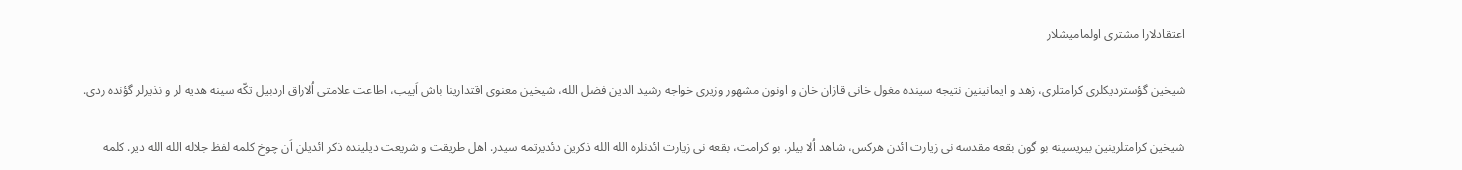اعتقادلارا مشتری اولمامیشلار

شیخین گؤستردیکلری کرامتلری، زهد و ایمانینین نتیجه سینده مغول خانی قازان خان و اونون مشهور وزیری خواجه رشید الدین فضل الله، شیخین معنوی اقتدارینا باش اَییب، اطاعت علامتی اُلاراق اردبیل تکّه سینه هدیه لر و نذیرلر گؤنده ردی.

شیخین کرامتلرینین بیریسینه بو گون بقعه مقدسه نی زیارت ائدن هرکس، شاهد اُلا بیلر. بو کرامت، بقعه نی زیارت ائدنلره الله الله ذکرین دئدیرتمه سیدر. اهل طریقت و شریعت دیلینده ذکر ائدیلن اَن چوخ کلمه لفظ جلاله الله الله دیر. کلمه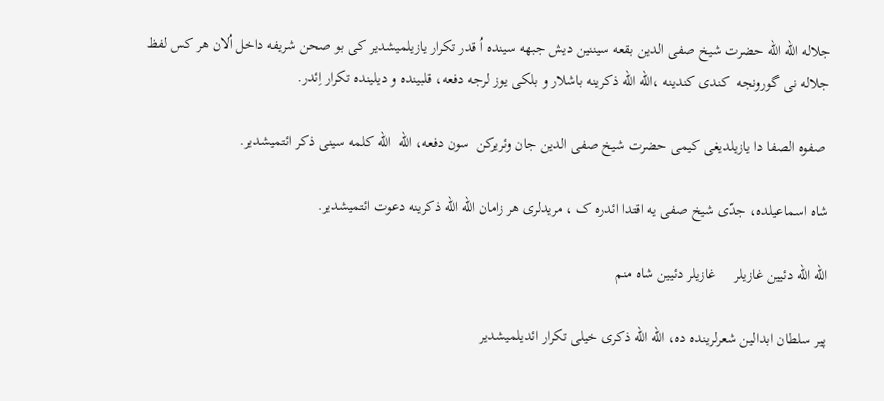جلاله الله الله حضرت شیخ صفی الدین بقعه سیننین دیش جبهه سینده اُ قدر تکرار یازیلمیشدیر کی بو صحن شریفه داخل اُلان هر کس لفظ جلاله نی گورونجه  کندی کندینه ،الله الله ذکرینه باشلار و بلکی یوز لرجه دفعه، قلبینده و دیلینده تکرار اِئدر.

 صفوه الصفا دا یازیلدیغی کیمی حضرت شیخ صفی الدین جان وئریرکن  سون دفعه، الله  الله کلمه سینی ذکر ائتمیشدیر.

شاه اسماعیلده، جدّی شیخ صفی یه اقتدا ائدره ک ، مریدلری هر زامان الله الله ذکرینه دعوت ائتمیشدیر.

الله الله دئیین غازیلر     غازیلر دئیین شاه منم

پیر سلطان ابدالین شعرلرینده ده، الله الله ذکری خیلی تکرار ائدیلمیشدیر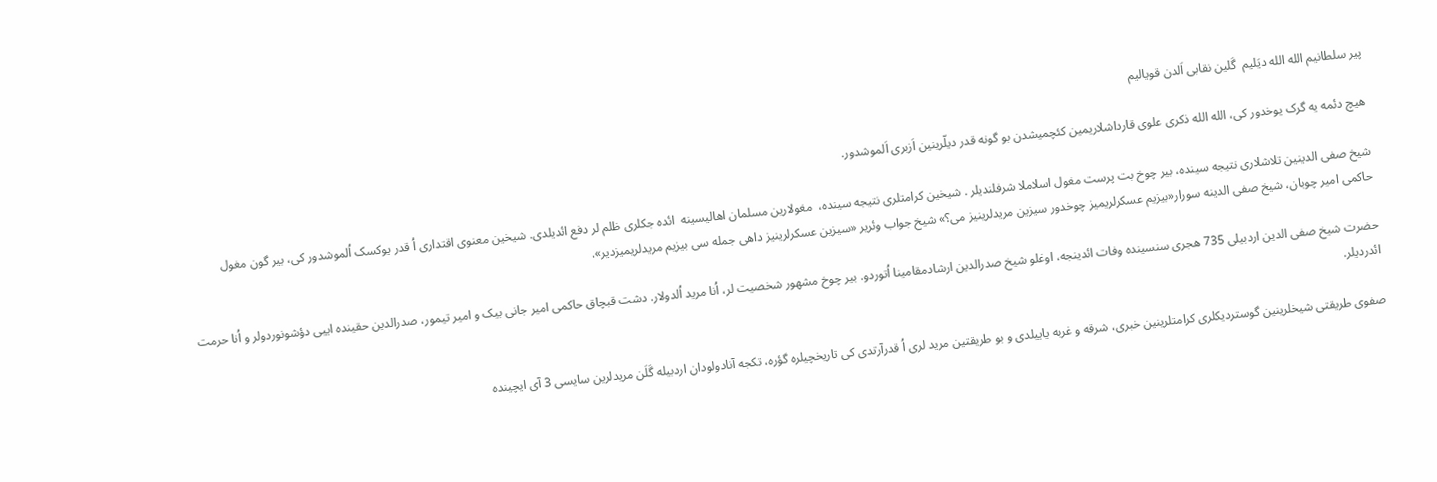پیر سلطانیم الله الله دیَلیم  گَلین نقابی اَلدن قویالیم

هیچ دئمه یه گرک یوخدور کی، الله الله ذکری علوی قارداشلاریمین کئچمیشدن بو گونه قدر دیلّرینین اَزبری اَلموشدور.

شیخ صفی الدینین تلاشلاری نتیجه سینده، بیر چوخ بت پرست مغول اسلاملا شرفلندیلر . شیخین کرامتلری نتیجه سینده،  مغولارین مسلمان اهالیسینه  ائده جکلری ظلم لر دفع ائدیلدی. شیخین معنوی اقتداری اُ قدر یوکسک اُلموشدور کی، بیر گون مغول حاکمی امیر چوبان، شیخ صفی الدینه سورار«بیزیم عسکرلریمیز چوخدور سیزین مریدلرینیز می؟» شیخ جواب وئریر «سیزین عسکرلرینیز داهی جمله سی بیزیم مریدلریمیزدیر».

حضرت شیخ صفی الدین اردبیلی 735 هجری سنسینده وفات ائدینجه، اوغلو شیخ صدرالدین ارشادمقامینا اُتوردو. بیر چوخ مشهور شخصیت لر، اُنا مرید اُلدولار. دشت قبچاق حاکمی امیر جانی بیک و امیر تیمور، صدرالدین حقینده اییی دؤشونوردولر و اُنا حرمت ائدردیلر.

صفوی طریقتی شیخلرینین گوستردیکلری کرامتلرینین خبری، شرقه و غربه یاییلدی و بو طریقتین مرید لری اُ قدرآرتدی کی تاریخچیلره گؤره، تکجه آنادولودان اردبیله گَلَن مریدلرین سایسی 3 آی ایچینده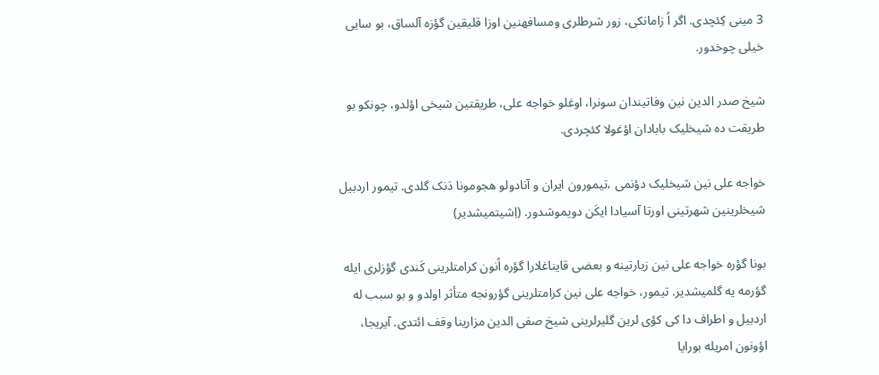3 مینی کِئچدی. اگر اُ زامانکی، زور شرطلری ومسافهنین اوزا قلیقین گؤزه آلساق، بو سایی خیلی چوخدور.

شیخ صدر الدین نین وفاتیندان سونرا، اوغلو خواجه علی، طریقتین شیخی اؤلدو، چونکو بو طریقت ده شیخلیک بابادان اؤغولا کئچردی.

خواجه علی نین شیخلیک دؤنمی ،تیمورون ایران و آنادولو هجومونا دَنک گلدی. تیمور اردبیل شیخلرینین شهرتینی اورتا آسیادا ایکَن دویموشدور. (اِشیتمیشدیر)

بونا گؤره خواجه علی نین زیارتینه و بعضی قایناغلارا گؤره اُنون کرامتلرینی کَندی گؤزلری ایله گؤرمه یه گلمیشدیر. تیمور، خواجه علی نین کرامتلرینی گؤرونجه متأثر اولدو و بو سبب له اردبیل و اطراف دا کی کؤی لرین گلیرلرینی شیخ صفی الدین مزارینا وقف ائتدی. آیریجا، اؤونون امریله بورایا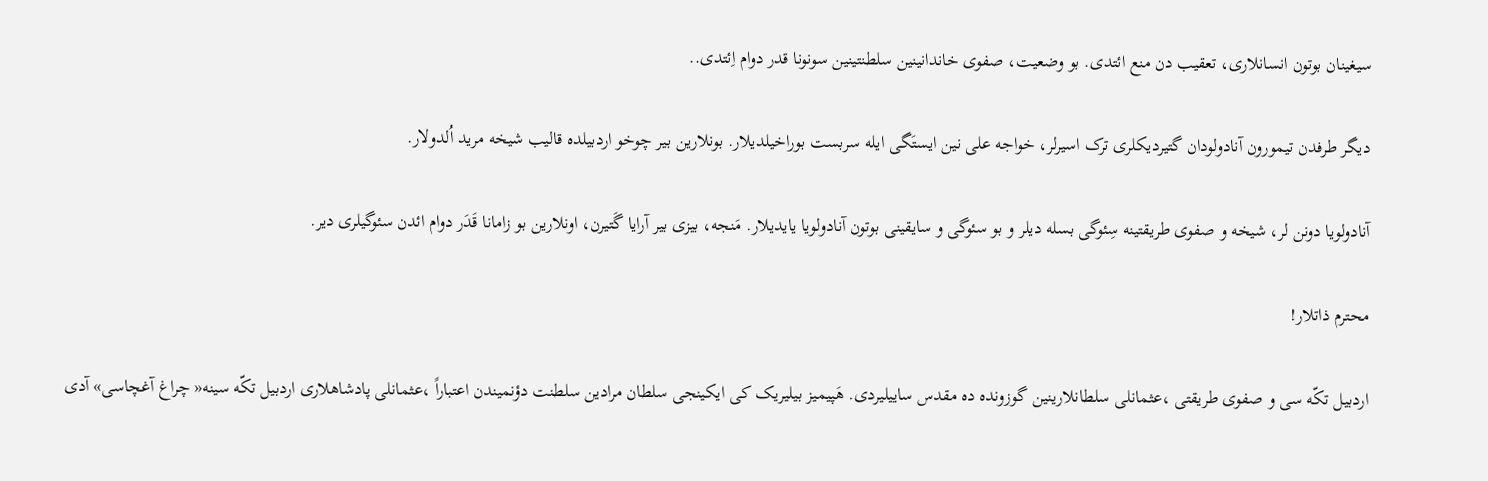سیغینان بوتون انسانلاری، تعقیب دن منع ائتدی. بو وضعیت، صفوی خاندانینین سلطنتینین سونونا قدر دوام اِئتدی..

دیگر طرفدن تیمورون آنادولودان گتیردیکلری ترک اسیرلر، خواجه علی نین ایستَگی ایله سربست بوراخیلدیلار. بونلارین بیر چوخو اردبیلده قالیب شیخه مرید اُلدولار.

آنادولویا دونن لر، شیخه و صفوی طریقتینه سِئوگی بسله دیلر و بو سئوگی و سایقینی بوتون آنادولویا یایدیلار. مَنجه، بیزی بیر آرایا گَتیرن، اونلارین بو زامانا قَدَر دوام ائدن سئوگیلری دیر.

محترم ذاتلار!

اردبیل تکّه سی و صفوی طریقتی ،عثمانلی سلطانلارینین گوزونده ده مقدس ساییلیردی. هَپیمیز بیلیریک کی ایکینجی سلطان مرادین سلطنت دؤنمیندن اعتباراً ،عثمانلی پادشاهلاری اردبیل تکّه سینه« چراغ آغچاسی» آدی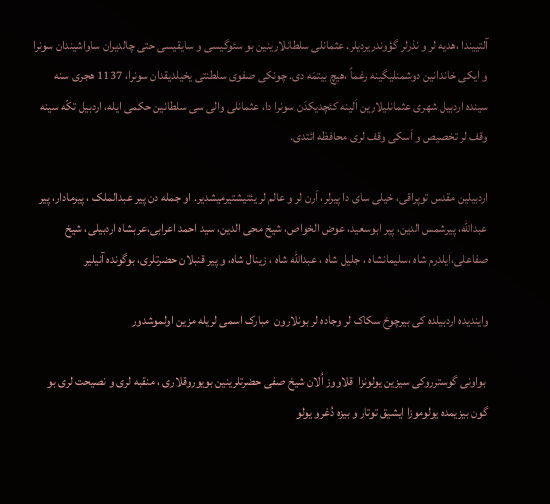آلتییندا ،هدیه لر و نذرلر گؤوندریردیلر. عثمانلی سلطانلارینین بو سئوگیسی و سایقیسی حتی چالدیران ساواشیندان سونرا و ایکی خاندانین دوشمنلیگینه رغماً ،هیچ بیتمَه دی. چونکی صفوی سلطنتی یخیلدیقدان سونرا، 1137 هجری سنه سینده اردبیل شهری عثمانلیلارین اَلینه کئچدیکدَن سونرا دا، عثمانلی والی سی سلطانین حکمی ایله، اردبیل تکّه سینه وقف لر تخصیص و اَسکی وقف لری محافظه ائتدی.

اردبیلین مقدس توپراقی، خیلی سای دا پیرلر، اَرن لر و عالم لر یئتیشتیرمیشدیر. او جمله دن پیر عبدالملک ، پیرمادار، پیر عبدالله، پیرشمس الدین، پیر ابوسعید، عوض الخواص، شیخ محی الدین، سید احمد اعرابی،عربشاه اردبیلی، شیخ صفاعلی،ایلدرم شاه ،سلیمانشاه ، جلیل شاه ، عبدالله شاه ، زینال شاه، و پیر قنبلان حضرتلری، بوگونده آنیلیر

وایندیده اردبیلده کی بیرچوخ سکاک لر وجاده لر بونلارون  مبارک اسمی لریله مزین اولموشدور

 بواونی گوسترروکی سیزین یولونزا  قلاووز اُلان شیخ صفی حضرتلرینین بویوروقلاری ، منقبه لری و نصیحت لری بو گون بیزیمده یولوموزا ایشیق توتار و بیزه دُغرو یولو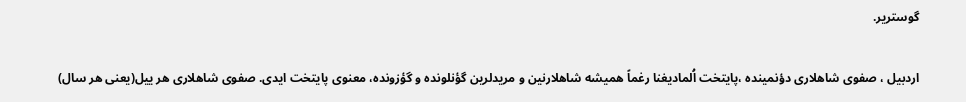گوستریر.

اردبیل ، صفوی شاهلاری دؤنمینده ،پایتخت اُلمادیغنا رغماً همیشه شاهلارنین و مریدلرین گؤنلونده و گؤزونده، معنوی پایتخت ایدی. صفوی شاهلاری هر ییل(یعنی هر سال)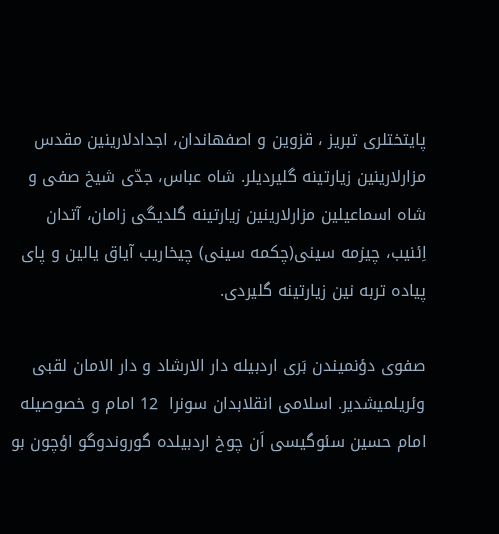پایتختلری تبریز ، قزوین و اصفهاندان، اجدادلارینین مقدس مزارلارینین زیارتینه گلیردیلر. شاه عباس، جدّی شیخ صفی و شاه اسماعیلین مزارلارینین زیارتینه گلدیگی زامان، آتدان اِئنیب، چیزمه سینی(چکمه سینی) چیخاریب آیاق یالین و پای پیاده تربه نین زیارتینه گلیردی.

صفوی دؤنمیندن بَری اردبیله دار الارشاد و دار الامان لقبی وئریلمیشدیر. اسلامی انقلابدان سونرا  12 امام و خصوصیله امام حسین سئوگیسی اَن چوخ اردبیلده گوروندوگو اؤچون بو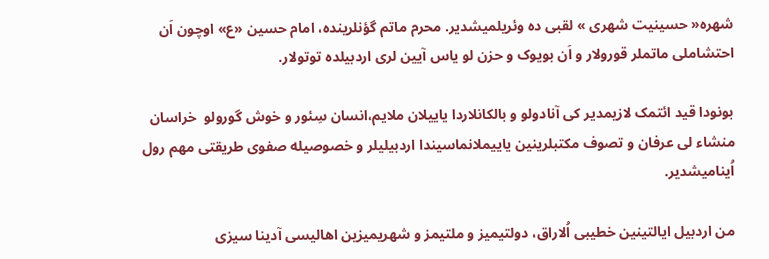شهره« حسینیت شهری » لقبی ده وئریلمیشدیر. محرم ماتم گؤنلرینده، امام حسین «ع» اوچون اَن احتشاملی ماتملر قورولار و اَن بویوک و حزن لو یاس آیین لری اردبیلده توتولار.

بونودا قید ائتمک لازیمدیر کی آنادولو و بالکانلاردا یاییلان ملایم،انسان سِئور و خوش گورولو  خراسان منشاء لی عرفان و تصوف مکتبلرینین یاییملانماسیندا اردبیلیلر و خصوصیله صفوی طریقتی مهم رول اُینامیشدیر.

من اردبیل ایالتینین خطیبی اُلاراق، دولتیمیز و ملتیمز و شهریمیزین اهالیسی آدینا سیزی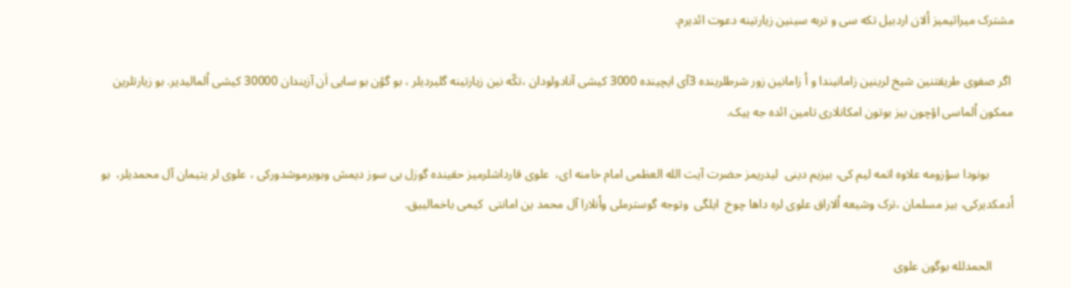مشترک میراثیمیز اُلان اردبیل تکه سی و تربه سینین زیارتینه دعوت ائدیرم.

 اگر صفوی طریقتنین شیخ لرینین زامانیندا و اُ زامانین زور شرطلرینده 3آی ایچینده 3000 کیشی آنادولودان ،تکّه نین زیارتینه گلیردیلر ، بو گؤن بو سایی اَن آزیندان 30000 کیشی اُلمالیدیر. بو زیارتلرین ممکون اُلماسی اؤچون بیز بوتون امکانلاری تامین ائده جه ییک.

        بونودا سؤزومه علاوه اتمه لیم کی، بیزیم دینی  لیدریمز حضرت آیت الله العظمی امام خامنه ای،  علوی قارداشلرمیز حقینده گوزل بی سوز دیمش وبویرموشدورکی ، علوی لر یتیمان آل محمدیلر،  بو اُدمکدیرکی، بیز مسلمان ،ترک وشیعه اُلاراق علوی لره داها چوخ  ایلگی  وتوجه گوسترملی واُنلارا آل محمد ین امانتی  کیمی باخمالییق.

       الحمدلله بوگون علوی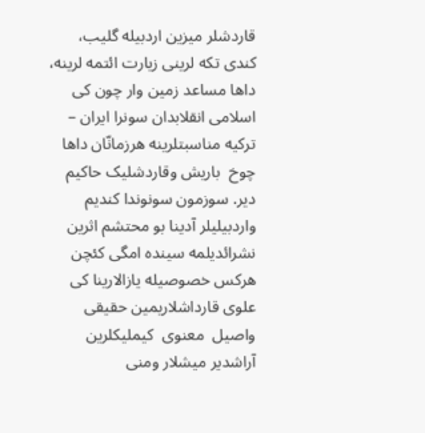قاردشلر میزین اردبیله گلیب، کندی تکه لرینی زیارت ائتمه لرینه، داها مساعد زمین وار چون کی اسلامی انقلابدان سونرا ایران – ترکیه مناسبتلرینه هرزمانّان داها چوخ  باریش وقاردشلیک حاکیم دیر. سوزمون سونوندا کندیم واردبیلیلر آدینا بو محتشم اثرین نشرائدیلمه سینده امگی کئچن هرکس خصوصیله یازالارینا کی علوی قارداشلاریمین حقیقی واصیل  معنوی  کیملیکلرین آراشدیر میشلار ومنی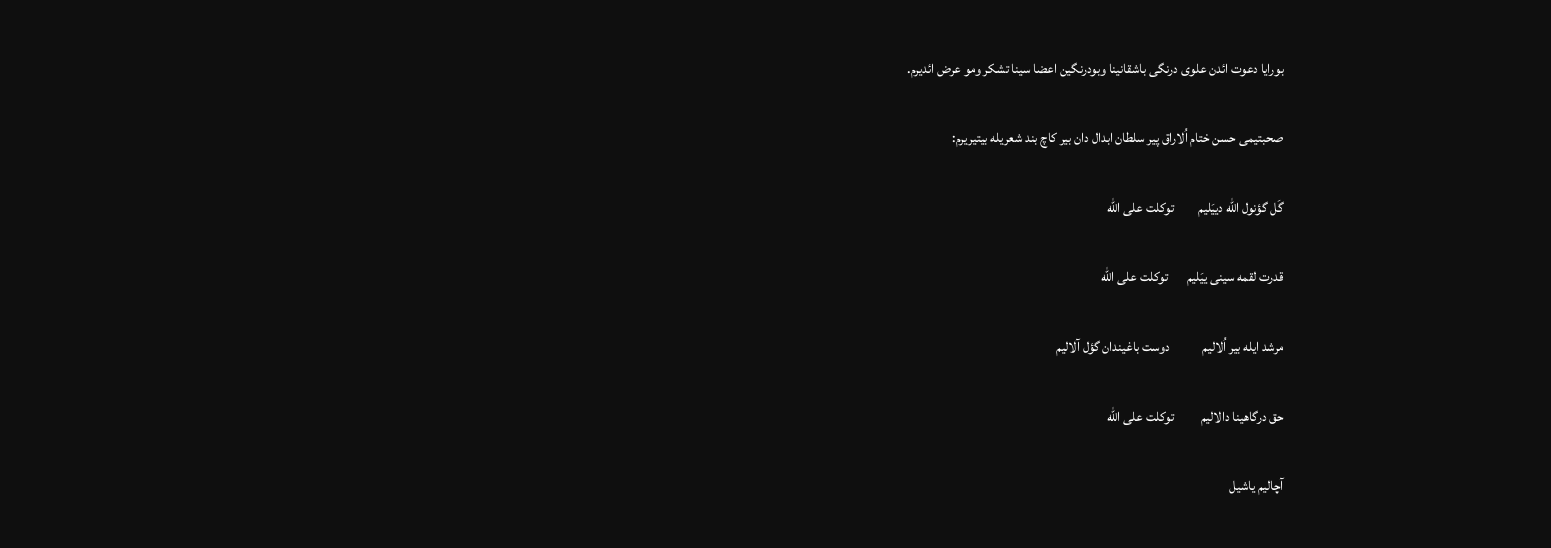بورایا دعوت ائدن علوی درنگی باشقانینا وبودرنگین اعضا سینا تشکر ومو عرض ائدیرم.

صحبتیمی حسن ختام اُلاراق پیر سلطان ابدال دان بیر کاچ بند شعریله بیتیریرم:

گَل گؤنول الله دییَلیم         توکلت علی الله

قدرت لقمه سینی ییَلیم       توکلت علی الله

مرشد ایله بیر اُلالیم            دوست باغیندان گؤل آلالیم

حق درگاهینا دالالیم          توکلت علی الله

آچالیم یاشیل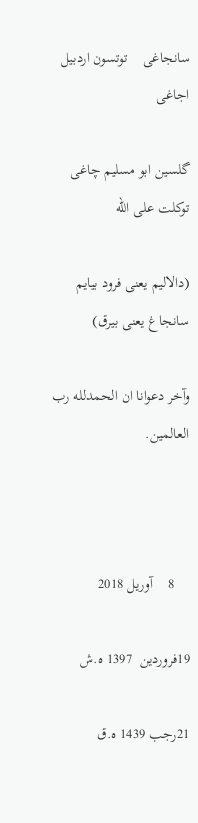سانجاغی    توتسون اردبیل اجاغی

گلسین ابو مسلیم چاغی      توکلت علی الله

(دالالیم یعنی فرود بیایم سانجاغ یعنی بیرق)

وآخر دعوانا ان الحمدلله رب العالمین.



    8    آوریل 2018

19فروردین  1397 ه.ش

21رجب 1439 ه.ق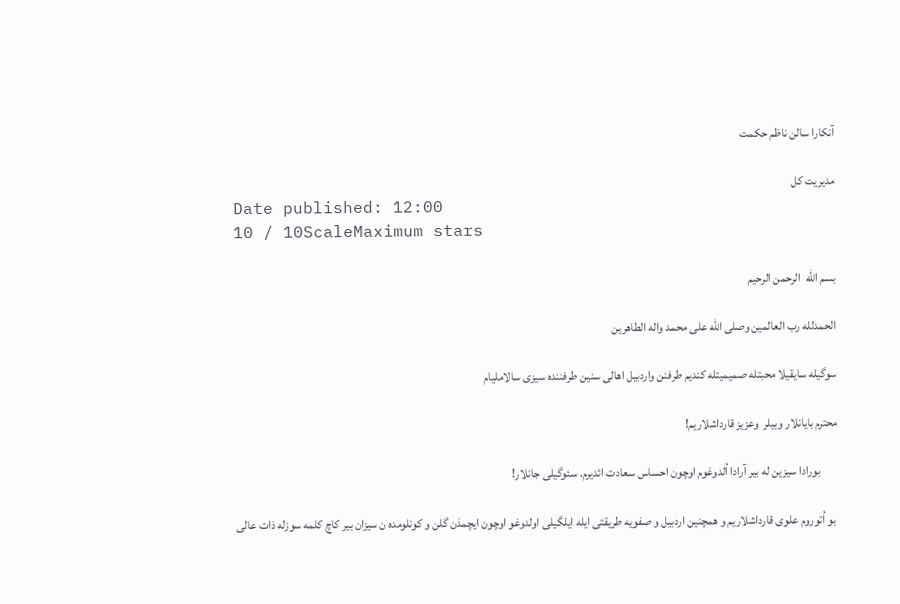آنکارا سالن ناظم حکمت

مدیریت کل
Date published: 12:00
10 / 10ScaleMaximum stars

بسم الله  الرحمن الرحیم

الحمدلله رب العالمین وصلی الله علی محمد واله الطاهرین

سوگیله سایقیلا محبتله صمیمیتله کندیم طرفنن واردبیل اهالی سنین طرفننده سیزی سالاملیام

محترم بایانلار وبیلر  وعزیز قارداشلاریم!

       بورادا سیزین له بیر آرادا اُلدوغوم اوچون احساس سعادت ائدیرم. سئوگیلی جانلار!

 بو اُتوروم علوی قارداشلاریم و همچنین اردبیل و صفویه طریقتی ایله ایلگیلی اولدوغو اوچون ایچمدَن گلن و کونلومده ن سیزان بیر کاچ کلمه سوزله ذات عالی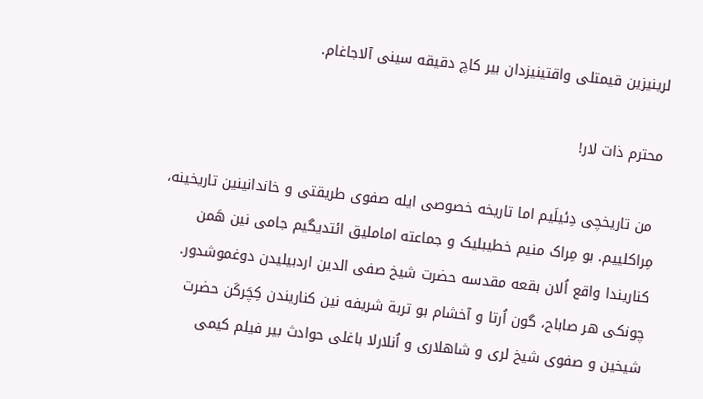لرینیزین قیمتلی واقتینیزدان بیر کاچ دقیقه سینی آلاجاغام.

محترم ذات لار!

 من تاریخچی دِئیلَیم اما تاریخه خصوصی ایله صفوی طریقتی و خاندانینین تاریخینه، مِراکلییم. بو مِراک منیم خطیبلیک و جماعته اماملیق ائتدیگیم جامی نین هَمن کناریندا واقع اُلان بقعه مقدسه حضرت شیخ صفی الدین اردبیلیدن دوغموشدور. چونکی هر صاباح، گون اُرتا و آخشام بو تربة شریفه نین کناریندن کِچَرکَن حضرت شیخین و صفوی شیخ لری و شاهلاری و اُنلارلا باغلی حوادث بیر فیلم کیمی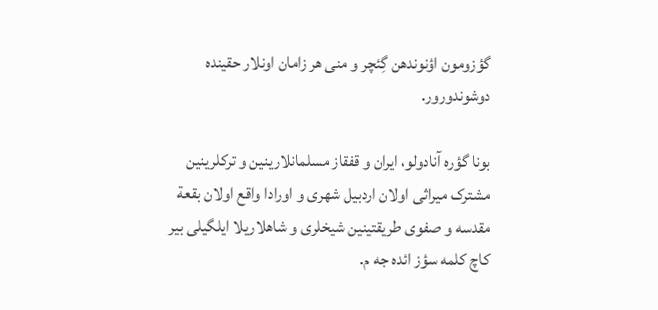گؤزومون اؤنوندهن گِئچر و منی هر زامان اونلار حقینده دوشوندورور.

بونا گؤره آنادولو، ایران و قفقاز مسلمانلارینین و ترکلرینین مشترک میراثی اولان اردبیل شهری و اورادا واقع اولان بقعة مقدسه و صفوی طریقتینین شیخلری و شاهلاریلا ایلگیلی بیر کاچ کلمه سؤز ائده جه م.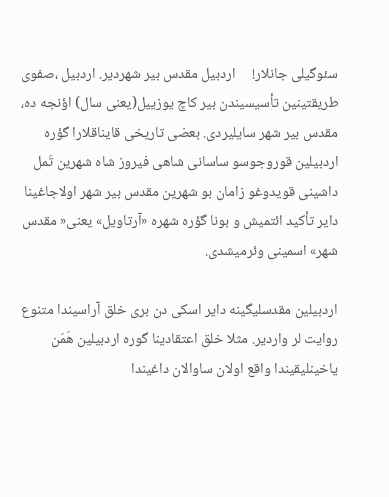سئوگیلی جانلار!     اردبیل مقدس بیر شهردیر. اردبیل ،صفوی طریقتینین تأسیسیندن بیر کاچ یوزییل(یعنی سال) اؤنجه ده، مقدس بیر شهر سایلیردی. بعضی تاریخی قایناقلارا گؤره اردبیلین قوروجوسو ساسانی شاهی فیروز شاه شهرین تَمل داشینی قویدوغو زامان بو شهرین مقدس بیر شهر اولاجاغینا دایر تأکید ائتمیش و بونا گؤره شهره «آرتاویل» یعنی« مقدس شهر» اسمینی وئرمیشدی.

اردبیلین مقدسلیگینه دایر اسکی دن بری خلق آراسیندا متنوع روایت لر واردیر. مثلا خلق اعتقادینا گوره اردبیلین هَمَن یاخینلیقیندا واقع اولان ساوالان داغیندا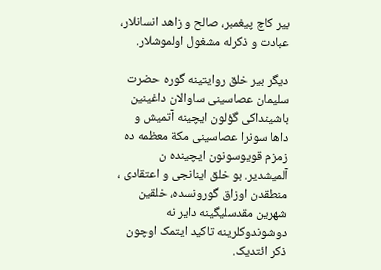بیر کاچ پیغمبر، صالح و زاهد انسانلار، عبادت و ذکرله مشغول اولموشلار.

دیگر بیر خلق روایتینه گوره حضرت سلیمان عصاسینی ساوالان داغینین باشینداکی گؤلون ایچینه آتمیش و داها سونرا عصاسینی مکة معظمه ده زمزم قویوسونون ایچینده ن آلمیشدیر. بو خلق اینانجی و اعتقادی ، منطقدن اوزاق گورونسده، خلقین شهرین مقدسلیگینه دایر نه دوشوندوکلرینه تاکید ایتمک اوچون ذکر ائتدیک.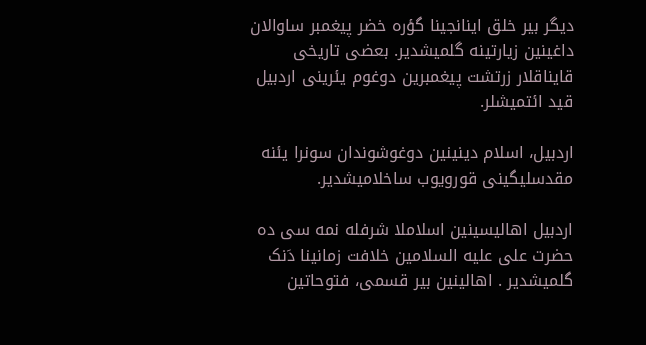دیگر بیر خلق اینانجینا گؤره خضر پیغمبر ساوالان داغینین زیارتینه گلمیشدیر. بعضی تاریخی قایناقلار زرتشت پیغمبرین دوغوم یئرینی اردبیل قید ائتمیشلر.

اردبیل، اسلام دینینین دوغوشوندان سونرا یئنه مقدسلیگینی قورویوب ساخلامیشدیر.

اردبیل اهالیسینین اسلاملا شرفله نمه سی ده حضرت علی علیه السلامین خلافت زمانینا دَنک گلمیشدیر . اهالینین بیر قسمی، فتوحاتین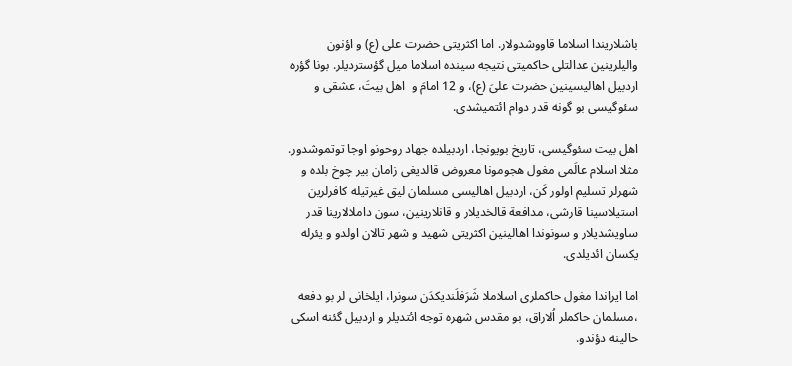باشلاریندا اسلاما قاووشدولار. اما اکثریتی حضرت علی (ع) و اؤنون والیلرینین عدالتلی حاکمیتی نتیجه سینده اسلاما میل گؤستردیلر. بونا گؤره اردبیل اهالیسینین حضرت علیَ (ع)، و 12 امامَ و  اهل بیتَ، عشقی و سئوگیسی بو گونه قدر دوام ائتمیشدی.

اهل بیت سئوگیسی، تاریخ بویونجا، اردبیلده جهاد روحونو اوجا توتموشدور. مثلا اسلام عالَمی مغول هجومونا معروض قالدیغی زامان بیر چوخ بلده و شهرلر تسلیم اولور کَن، اردبیل اهالیسی مسلمان لیق غیرتیله کافرلرین استیلاسینا قارشی، مدافعة قالخدیلار و قانلارینین، سون داملالارینا قدر ساویشدیلار و سونوندا اهالینین اکثریتی شهید و شهر تالان اولدو و یئرله یکسان ائدیلدی.

اما ایراندا مغول حاکملری اسلاملا شَرَفلَندیکدَن سونرا، ایلخانی لر بو دفعه ،مسلمان حاکملر اُلاراق، بو مقدس شهره توجه ائتدیلر و اردبیل گئنه اسکی حالینه دؤندو.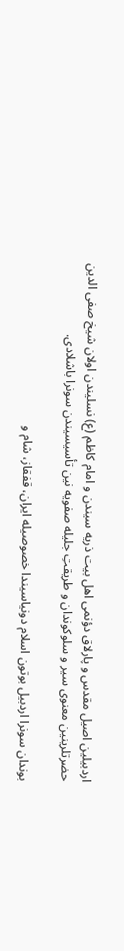اردبیلین اصیل مقدس و پارلاق دؤنمی اهل بیت ذریه سیندن و امام کاظم (ع) نسلیندن اولان شیخ صفی الدین حضرتلرینین معنوی سیر و سلوکوندان و طریقتِ جلیله صفویه نین تأسیسیندن سونرا باشلادی.

بوندان سونرا اردبیل بوتون اسلام دونیاسیندا خصوصیله ایران، قفقاز، شام و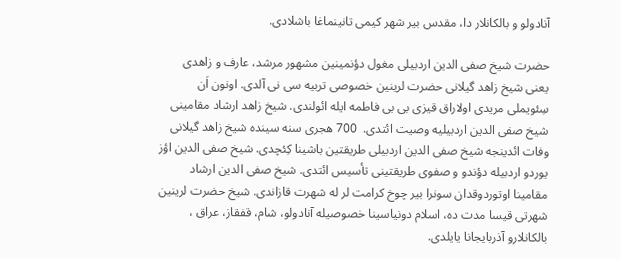آنادولو و بالکانلار دا، مقدس بیر شهر کیمی تانینماغا باشلادی.

حضرت شیخ صفی الدین اردبیلی مغول دؤنمینین مشهور مرشد، عارف و زاهدی یعنی شیخ زاهد گیلانی حضرت لرینین خصوصی تربیه سی نی آلدی. اونون اَن سِئویملی مریدی اولاراق قیزی بی بی فاطمه ایله ائولندی. شیخ زاهد ارشاد مقامینی شیخ صفی الدین اردبیلیه وصیت ائتدی.  700 هجری سنه سینده شیخ زاهد گیلانی وفات ائدینجه شیخ صفی الدین اردبیلی طریقتین باشینا کِئچدی. شیخ صفی الدین اؤز  یوردو اردبیله دؤندو و صفوی طریقتینی تأسیس ائتدی. شیخ صفی الدین ارشاد مقامینا اوتوردوقدان سونرا بیر چوخ کرامت لر له شهرت قازاندی. شیخ حضرت لرینین شهرتی قیسا مدت ده، اسلام دونیاسینا خصوصیله آنادولو، شام، قفقاز، عراق ، بالکانلارو آذربایجانا یایلدی.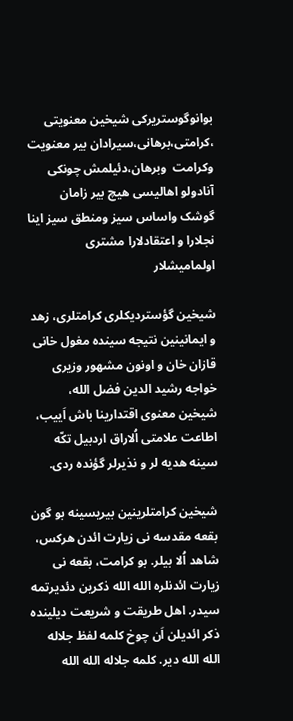بوانوگوستریرکی شیخین معنویتی ،کرامتی،برهانی،سیرادان بیر معنویت وکرامت  وبرهان،دئیلمش چونکی آنادولو اهالیسی هیچ بیر زامان گوشک واساس سیز ومنطق سیز اینا نجلارا و اعتقادلارا مشتری اولمامیشلار

شیخین گؤستردیکلری کرامتلری، زهد و ایمانینین نتیجه سینده مغول خانی قازان خان و اونون مشهور وزیری خواجه رشید الدین فضل الله، شیخین معنوی اقتدارینا باش اَییب، اطاعت علامتی اُلاراق اردبیل تکّه سینه هدیه لر و نذیرلر گؤنده ردی.

شیخین کرامتلرینین بیریسینه بو گون بقعه مقدسه نی زیارت ائدن هرکس، شاهد اُلا بیلر. بو کرامت، بقعه نی زیارت ائدنلره الله الله ذکرین دئدیرتمه سیدر. اهل طریقت و شریعت دیلینده ذکر ائدیلن اَن چوخ کلمه لفظ جلاله الله الله دیر. کلمه جلاله الله الله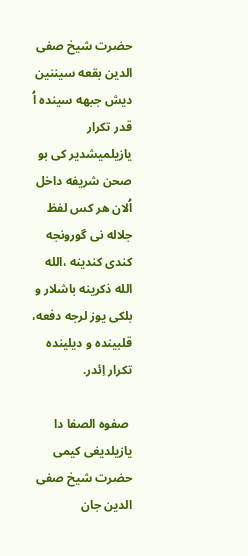حضرت شیخ صفی الدین بقعه سیننین دیش جبهه سینده اُ قدر تکرار یازیلمیشدیر کی بو صحن شریفه داخل اُلان هر کس لفظ جلاله نی گورونجه  کندی کندینه ،الله الله ذکرینه باشلار و بلکی یوز لرجه دفعه، قلبینده و دیلینده تکرار اِئدر.

 صفوه الصفا دا یازیلدیغی کیمی حضرت شیخ صفی الدین جان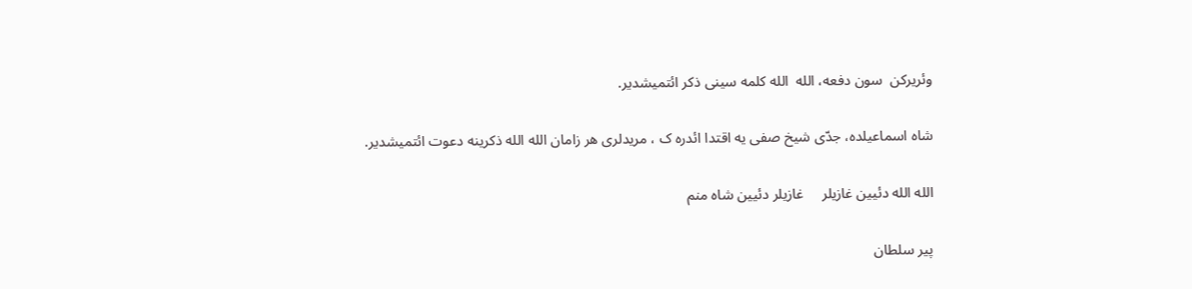وئریرکن  سون دفعه، الله  الله کلمه سینی ذکر ائتمیشدیر.

شاه اسماعیلده، جدّی شیخ صفی یه اقتدا ائدره ک ، مریدلری هر زامان الله الله ذکرینه دعوت ائتمیشدیر.

الله الله دئیین غازیلر     غازیلر دئیین شاه منم

پیر سلطان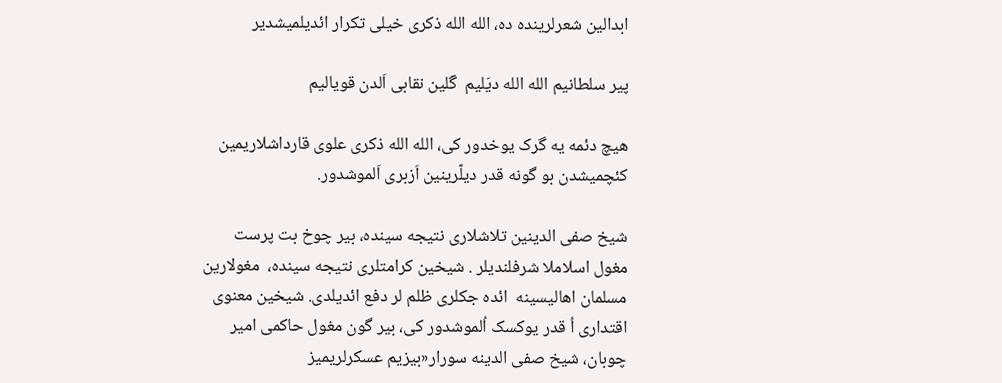ابدالین شعرلرینده ده، الله الله ذکری خیلی تکرار ائدیلمیشدیر

پیر سلطانیم الله الله دیَلیم  گَلین نقابی اَلدن قویالیم

هیچ دئمه یه گرک یوخدور کی، الله الله ذکری علوی قارداشلاریمین کئچمیشدن بو گونه قدر دیلّرینین اَزبری اَلموشدور.

شیخ صفی الدینین تلاشلاری نتیجه سینده، بیر چوخ بت پرست مغول اسلاملا شرفلندیلر . شیخین کرامتلری نتیجه سینده،  مغولارین مسلمان اهالیسینه  ائده جکلری ظلم لر دفع ائدیلدی. شیخین معنوی اقتداری اُ قدر یوکسک اُلموشدور کی، بیر گون مغول حاکمی امیر چوبان، شیخ صفی الدینه سورار«بیزیم عسکرلریمیز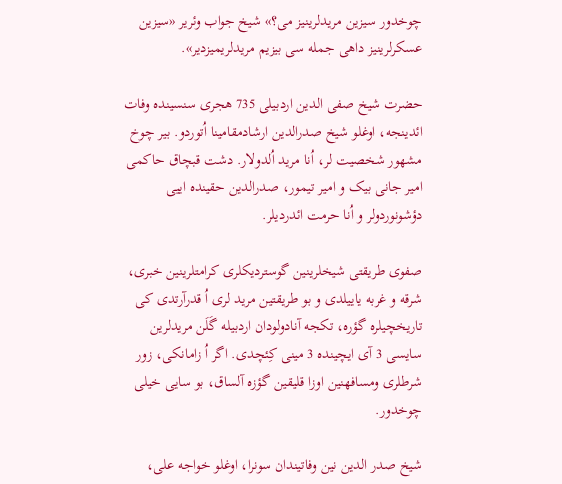چوخدور سیزین مریدلرینیز می؟» شیخ جواب وئریر «سیزین عسکرلرینیز داهی جمله سی بیزیم مریدلریمیزدیر».

حضرت شیخ صفی الدین اردبیلی 735 هجری سنسینده وفات ائدینجه، اوغلو شیخ صدرالدین ارشادمقامینا اُتوردو. بیر چوخ مشهور شخصیت لر، اُنا مرید اُلدولار. دشت قبچاق حاکمی امیر جانی بیک و امیر تیمور، صدرالدین حقینده اییی دؤشونوردولر و اُنا حرمت ائدردیلر.

صفوی طریقتی شیخلرینین گوستردیکلری کرامتلرینین خبری، شرقه و غربه یاییلدی و بو طریقتین مرید لری اُ قدرآرتدی کی تاریخچیلره گؤره، تکجه آنادولودان اردبیله گَلَن مریدلرین سایسی 3 آی ایچینده 3 مینی کِئچدی. اگر اُ زامانکی، زور شرطلری ومسافهنین اوزا قلیقین گؤزه آلساق، بو سایی خیلی چوخدور.

شیخ صدر الدین نین وفاتیندان سونرا، اوغلو خواجه علی،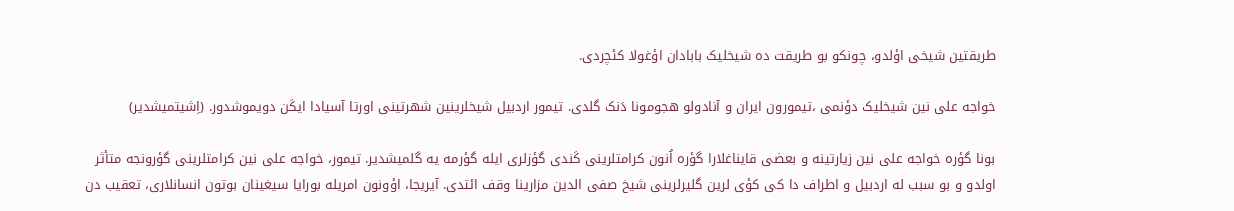طریقتین شیخی اؤلدو، چونکو بو طریقت ده شیخلیک بابادان اؤغولا کئچردی.

خواجه علی نین شیخلیک دؤنمی ،تیمورون ایران و آنادولو هجومونا دَنک گلدی. تیمور اردبیل شیخلرینین شهرتینی اورتا آسیادا ایکَن دویموشدور. (اِشیتمیشدیر)

بونا گؤره خواجه علی نین زیارتینه و بعضی قایناغلارا گؤره اُنون کرامتلرینی کَندی گؤزلری ایله گؤرمه یه گلمیشدیر. تیمور، خواجه علی نین کرامتلرینی گؤرونجه متأثر اولدو و بو سبب له اردبیل و اطراف دا کی کؤی لرین گلیرلرینی شیخ صفی الدین مزارینا وقف ائتدی. آیریجا، اؤونون امریله بورایا سیغینان بوتون انسانلاری، تعقیب دن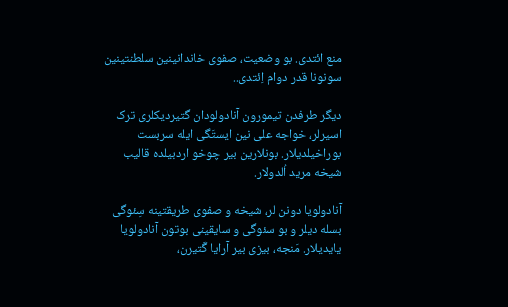منع ائتدی. بو وضعیت، صفوی خاندانینین سلطنتینین سونونا قدر دوام اِئتدی..

دیگر طرفدن تیمورون آنادولودان گتیردیکلری ترک اسیرلر، خواجه علی نین ایستَگی ایله سربست بوراخیلدیلار. بونلارین بیر چوخو اردبیلده قالیب شیخه مرید اُلدولار.

آنادولویا دونن لر، شیخه و صفوی طریقتینه سِئوگی بسله دیلر و بو سئوگی و سایقینی بوتون آنادولویا یایدیلار. مَنجه، بیزی بیر آرایا گَتیرن،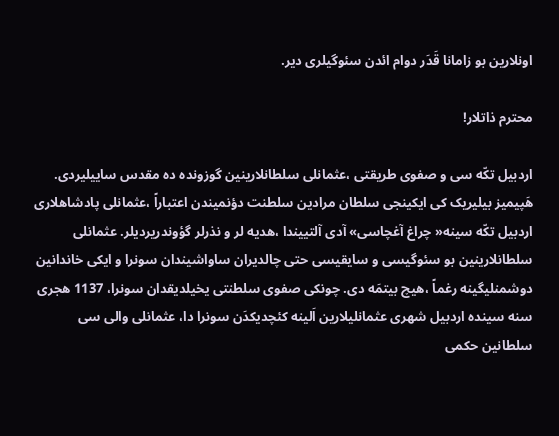اونلارین بو زامانا قَدَر دوام ائدن سئوگیلری دیر.

محترم ذاتلار!

اردبیل تکّه سی و صفوی طریقتی ،عثمانلی سلطانلارینین گوزونده ده مقدس ساییلیردی. هَپیمیز بیلیریک کی ایکینجی سلطان مرادین سلطنت دؤنمیندن اعتباراً ،عثمانلی پادشاهلاری اردبیل تکّه سینه« چراغ آغچاسی» آدی آلتییندا ،هدیه لر و نذرلر گؤوندریردیلر. عثمانلی سلطانلارینین بو سئوگیسی و سایقیسی حتی چالدیران ساواشیندان سونرا و ایکی خاندانین دوشمنلیگینه رغماً ،هیچ بیتمَه دی. چونکی صفوی سلطنتی یخیلدیقدان سونرا، 1137 هجری سنه سینده اردبیل شهری عثمانلیلارین اَلینه کئچدیکدَن سونرا دا، عثمانلی والی سی سلطانین حکمی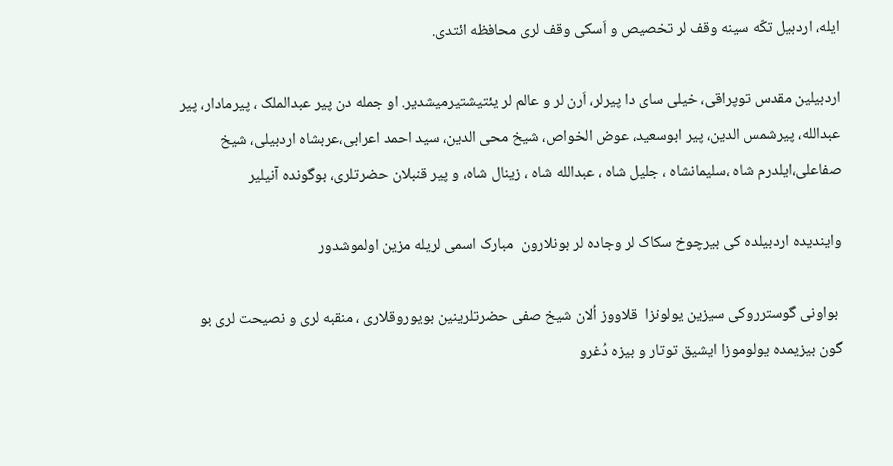ایله، اردبیل تکّه سینه وقف لر تخصیص و اَسکی وقف لری محافظه ائتدی.

اردبیلین مقدس توپراقی، خیلی سای دا پیرلر، اَرن لر و عالم لر یئتیشتیرمیشدیر. او جمله دن پیر عبدالملک ، پیرمادار، پیر عبدالله، پیرشمس الدین، پیر ابوسعید، عوض الخواص، شیخ محی الدین، سید احمد اعرابی،عربشاه اردبیلی، شیخ صفاعلی،ایلدرم شاه ،سلیمانشاه ، جلیل شاه ، عبدالله شاه ، زینال شاه، و پیر قنبلان حضرتلری، بوگونده آنیلیر

وایندیده اردبیلده کی بیرچوخ سکاک لر وجاده لر بونلارون  مبارک اسمی لریله مزین اولموشدور

 بواونی گوسترروکی سیزین یولونزا  قلاووز اُلان شیخ صفی حضرتلرینین بویوروقلاری ، منقبه لری و نصیحت لری بو گون بیزیمده یولوموزا ایشیق توتار و بیزه دُغرو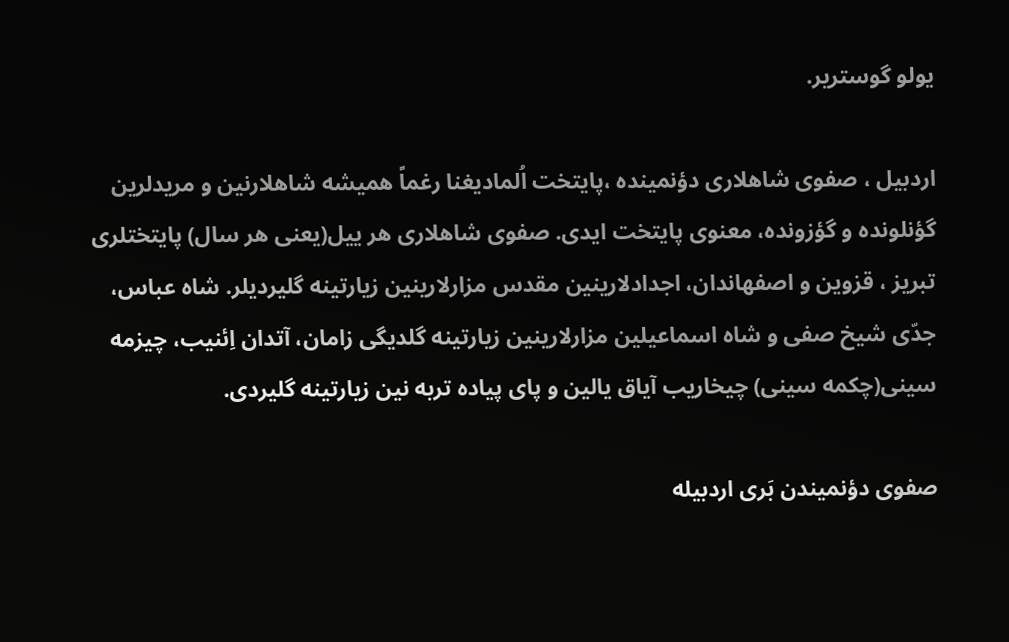یولو گوستریر.

اردبیل ، صفوی شاهلاری دؤنمینده ،پایتخت اُلمادیغنا رغماً همیشه شاهلارنین و مریدلرین گؤنلونده و گؤزونده، معنوی پایتخت ایدی. صفوی شاهلاری هر ییل(یعنی هر سال) پایتختلری تبریز ، قزوین و اصفهاندان، اجدادلارینین مقدس مزارلارینین زیارتینه گلیردیلر. شاه عباس، جدّی شیخ صفی و شاه اسماعیلین مزارلارینین زیارتینه گلدیگی زامان، آتدان اِئنیب، چیزمه سینی(چکمه سینی) چیخاریب آیاق یالین و پای پیاده تربه نین زیارتینه گلیردی.

صفوی دؤنمیندن بَری اردبیله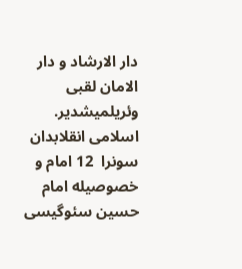دار الارشاد و دار الامان لقبی وئریلمیشدیر. اسلامی انقلابدان سونرا  12 امام و خصوصیله امام حسین سئوگیسی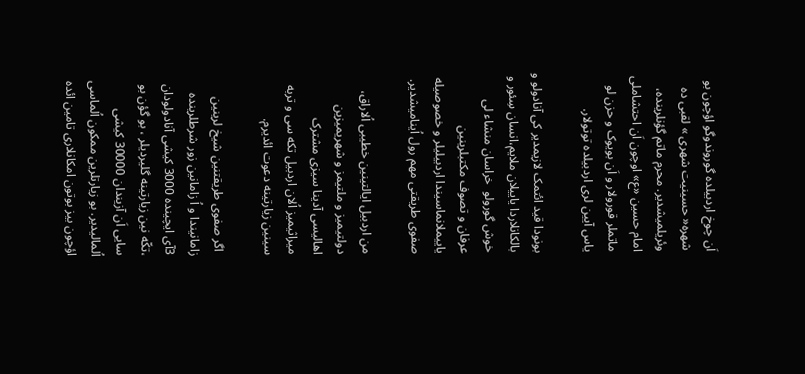اَن چوخ اردبیلده گوروندوگو اؤچون بو شهره« حسینیت شهری » لقبی ده وئریلمیشدیر. محرم ماتم گؤنلرینده، امام حسین «ع» اوچون اَن احتشاملی ماتملر قورولار و اَن بویوک و حزن لو یاس آیین لری اردبیلده توتولار.

بونودا قید ائتمک لازیمدیر کی آنادولو و بالکانلاردا یاییلان ملایم،انسان سِئور و خوش گورولو  خراسان منشاء لی عرفان و تصوف مکتبلرینین یاییملانماسیندا اردبیلیلر و خصوصیله صفوی طریقتی مهم رول اُینامیشدیر.

من اردبیل ایالتینین خطیبی اُلاراق، دولتیمیز و ملتیمز و شهریمیزین اهالیسی آدینا سیزی مشترک میراثیمیز اُلان اردبیل تکه سی و تربه سینین زیارتینه دعوت ائدیرم.

 اگر صفوی طریقتنین شیخ لرینین زامانیندا و اُ زامانین زور شرطلرینده 3آی ایچینده 3000 کیشی آنادولودان ،تکّه نین زیارتینه گلیردیلر ، بو گؤن بو سایی اَن آزیندان 30000 کیشی اُلمالیدیر. بو زیارتلرین ممکون اُلماسی اؤچون بیز بوتون امکانلاری تامین ائده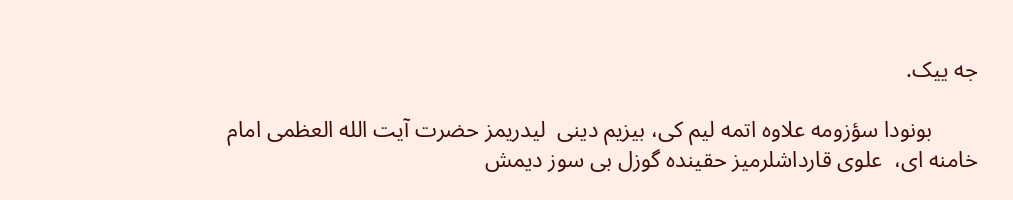جه ییک.

        بونودا سؤزومه علاوه اتمه لیم کی، بیزیم دینی  لیدریمز حضرت آیت الله العظمی امام خامنه ای،  علوی قارداشلرمیز حقینده گوزل بی سوز دیمش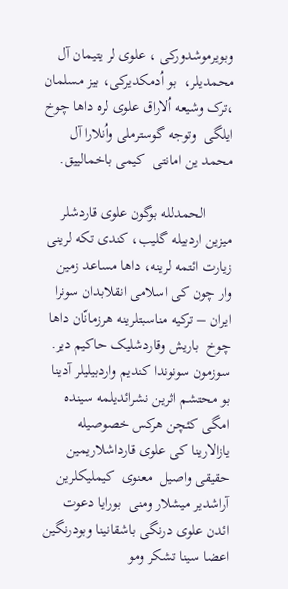وبویرموشدورکی ، علوی لر یتیمان آل محمدیلر،  بو اُدمکدیرکی، بیز مسلمان ،ترک وشیعه اُلاراق علوی لره داها چوخ  ایلگی  وتوجه گوسترملی واُنلارا آل محمد ین امانتی  کیمی باخمالییق.

       الحمدلله بوگون علوی قاردشلر میزین اردبیله گلیب، کندی تکه لرینی زیارت ائتمه لرینه، داها مساعد زمین وار چون کی اسلامی انقلابدان سونرا ایران – ترکیه مناسبتلرینه هرزمانّان داها چوخ  باریش وقاردشلیک حاکیم دیر. سوزمون سونوندا کندیم واردبیلیلر آدینا بو محتشم اثرین نشرائدیلمه سینده امگی کئچن هرکس خصوصیله یازالارینا کی علوی قارداشلاریمین حقیقی واصیل  معنوی  کیملیکلرین آراشدیر میشلار ومنی  بورایا دعوت ائدن علوی درنگی باشقانینا وبودرنگین اعضا سینا تشکر ومو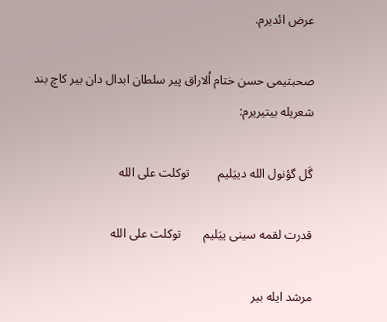عرض ائدیرم.

صحبتیمی حسن ختام اُلاراق پیر سلطان ابدال دان بیر کاچ بند شعریله بیتیریرم:

گَل گؤنول الله دییَلیم         توکلت علی الله

قدرت لقمه سینی ییَلیم       توکلت علی الله

مرشد ایله بیر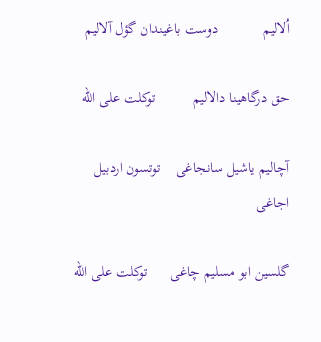اُلالیم            دوست باغیندان گؤل آلالیم

حق درگاهینا دالالیم          توکلت علی الله

آچالیم یاشیل سانجاغی    توتسون اردبیل اجاغی

گلسین ابو مسلیم چاغی      توکلت علی الله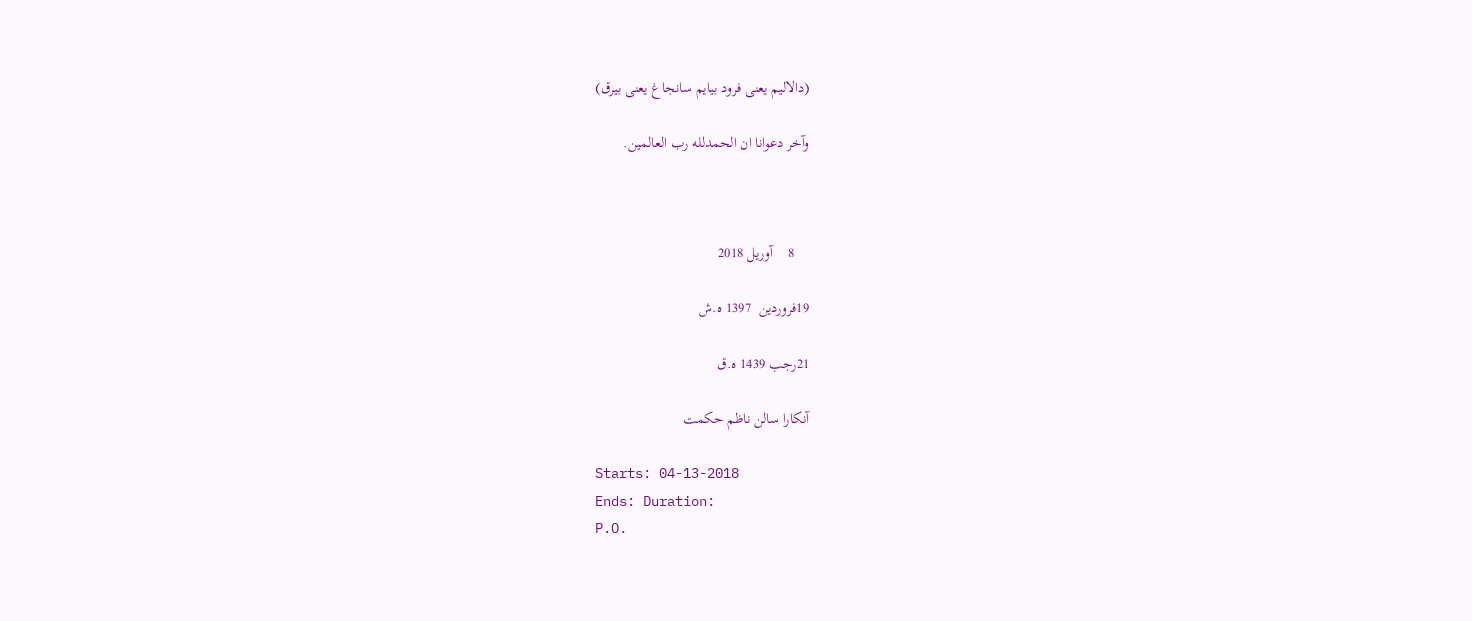(دالالیم یعنی فرود بیایم سانجاغ یعنی بیرق)

وآخر دعوانا ان الحمدلله رب العالمین.



    8    آوریل 2018

19فروردین  1397 ه.ش

21رجب 1439 ه.ق

آنکارا سالن ناظم حکمت

Starts: 04-13-2018
Ends: Duration:
P.O.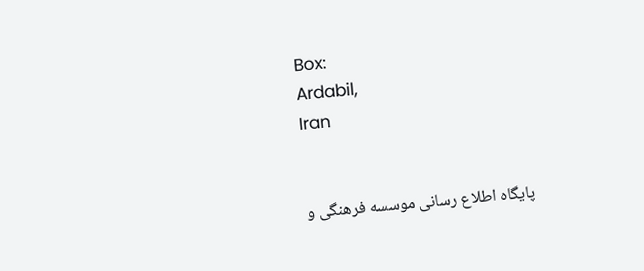Box:
Ardabil,
Iran


پایگاه اطلاع رسانی موسسه فرهنگی و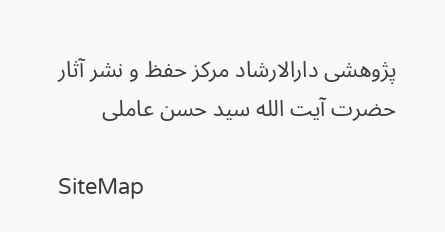پژوهشی دارالارشاد مرکز حفظ و نشر آثار حضرت آیت الله سید حسن عاملی

SiteMap